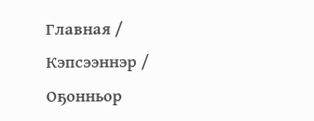Главная / Кэпсээннэр / Оҕонньор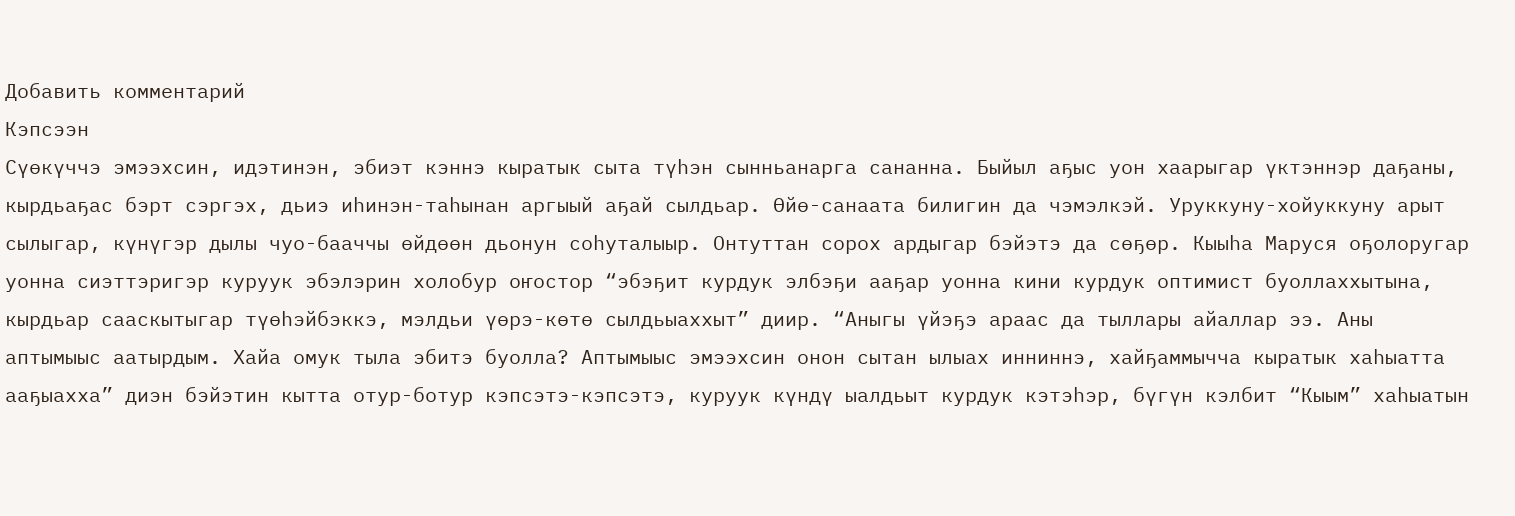Добавить комментарий
Кэпсээн
Сүөкүччэ эмээхсин, идэтинэн, эбиэт кэннэ кыратык сыта түһэн сынньанарга сананна. Быйыл аҕыс уон хаарыгар үктэннэр даҕаны, кырдьаҕас бэрт сэргэх, дьиэ иһинэн-таһынан аргыый аҕай сылдьар. Өйө-санаата билигин да чэмэлкэй. Уруккуну-хойуккуну арыт сылыгар, күнүгэр дылы чуо-бааччы өйдөөн дьонун соһуталыыр. Онтуттан сорох ардыгар бэйэтэ да сөҕөр. Кыыһа Маруся оҕолоругар уонна сиэттэригэр куруук эбэлэрин холобур оҥостор “эбэҕит курдук элбэҕи ааҕар уонна кини курдук оптимист буоллаххытына, кырдьар сааскытыгар түөһэйбэккэ, мэлдьи үөрэ-көтө сылдьыаххыт” диир. “Аныгы үйэҕэ араас да тыллары айаллар ээ. Аны аптымыыс аатырдым. Хайа омук тыла эбитэ буолла? Аптымыыс эмээхсин онон сытан ылыах инниннэ, хайҕаммычча кыратык хаһыатта ааҕыахха” диэн бэйэтин кытта отур-ботур кэпсэтэ-кэпсэтэ, куруук күндү ыалдьыт курдук кэтэһэр, бүгүн кэлбит “Кыым” хаһыатын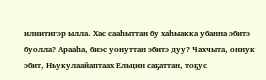илиитигэр ылла. Хас сааһыттан бу хаһыакка убанна эбитэ буолла? Арааһа, биэс уонуттан эбитэ дуу? Чахчыта, оннук эбит, Ньукулаайаптаах Ельцин саҕаттан, тоҕус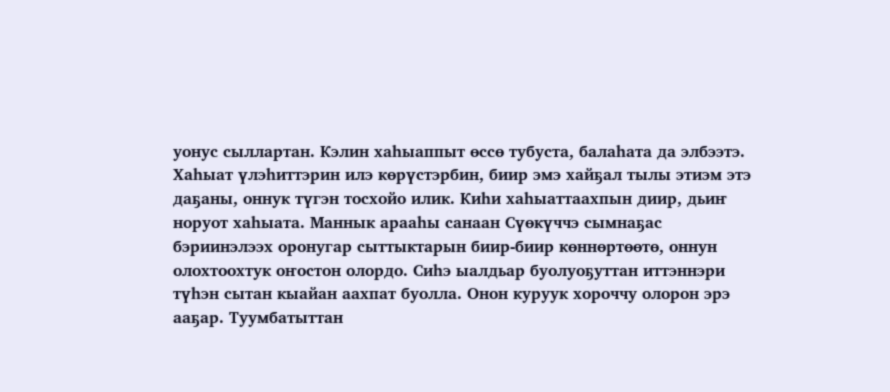уонус сыллартан. Кэлин хаһыаппыт өссө тубуста, балаһата да элбээтэ. Хаһыат үлэһиттэрин илэ көрүстэрбин, биир эмэ хайҕал тылы этиэм этэ даҕаны, оннук түгэн тосхойо илик. Киһи хаһыаттаахпын диир, дьиҥ норуот хаһыата. Маннык арааһы санаан Сүөкүччэ сымнаҕас бэриинэлээх оронугар сыттыктарын биир-биир көннөртөөтө, оннун олохтоохтук оҥостон олордо. Сиһэ ыалдьар буолуоҕуттан иттэннэри түһэн сытан кыайан аахпат буолла. Онон куруук хороччу олорон эрэ ааҕар. Туумбатыттан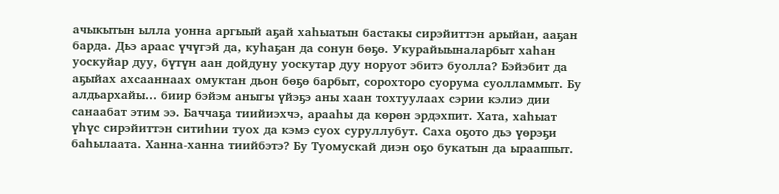ачыкытын ылла уонна аргыый аҕай хаһыатын бастакы сирэйиттэн арыйан, ааҕан барда. Дьэ араас үчүгэй да, куһаҕан да сонун бөҕө. Укурайыыналарбыт хаһан уоскуйар дуу, бүтүн аан дойдуну уоскутар дуу норуот эбитэ буолла? Бэйэбит да аҕыйах ахсааннаах омуктан дьон бөҕө барбыт, сорохторо суорума суолламмыт. Бу алдьархайы… биир бэйэм аныгы үйэҕэ аны хаан тохтуулаах сэрии кэлиэ дии санаабат этим ээ. Баччаҕа тиийиэхчэ, арааһы да көрөн эрдэхпит. Хата, хаһыат үһүс сирэйиттэн ситиһии туох да кэмэ суох суруллубут. Саха оҕото дьэ үөрэҕи баһылаата. Ханна-ханна тиийбэтэ? Бу Туомускай диэн оҕо букатын да ырааппыт.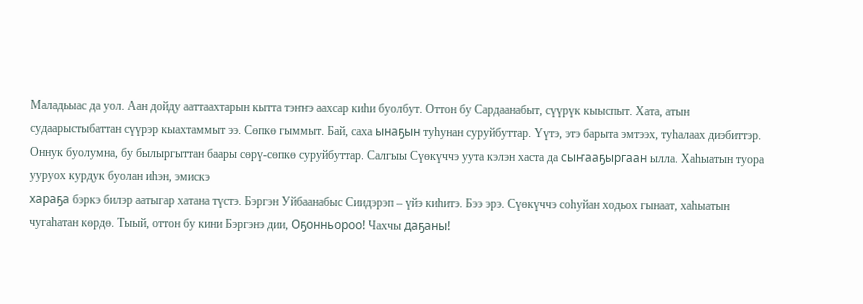Маладьыас да уол. Аан дойду ааттаахтарын кытта тэҥҥэ аахсар киһи буолбут. Оттон бу Сардаанабыт, сүүрүк кыыспыт. Хата, атын судаарыстыбаттан сүүрэр кыахтаммыт ээ. Сөпкө гыммыт. Бай, саха ынаҕын туһунан суруйбуттар. Үүтэ, этэ барыта эмтээх, туһалаах диэбиттэр. Оннук буолумна, бу былыргыттан баары сөрү-сөпкө суруйбуттар. Салгыы Сүөкүччэ уута кэлэн хаста да сыҥааҕыргаан ылла. Хаһыатын туора ууруох курдук буолан иһэн, эмискэ
хараҕа бэркэ билэр аатыгар хатана түстэ. Бэргэн Уйбаанабыс Сиидэрэп – үйэ киһитэ. Бээ эрэ. Сүөкүччэ соһуйан ходьох гынаат, хаһыатын чугаһатан көрдө. Тыый, оттон бу кини Бэргэнэ дии, Оҕонньороо! Чахчы даҕаны!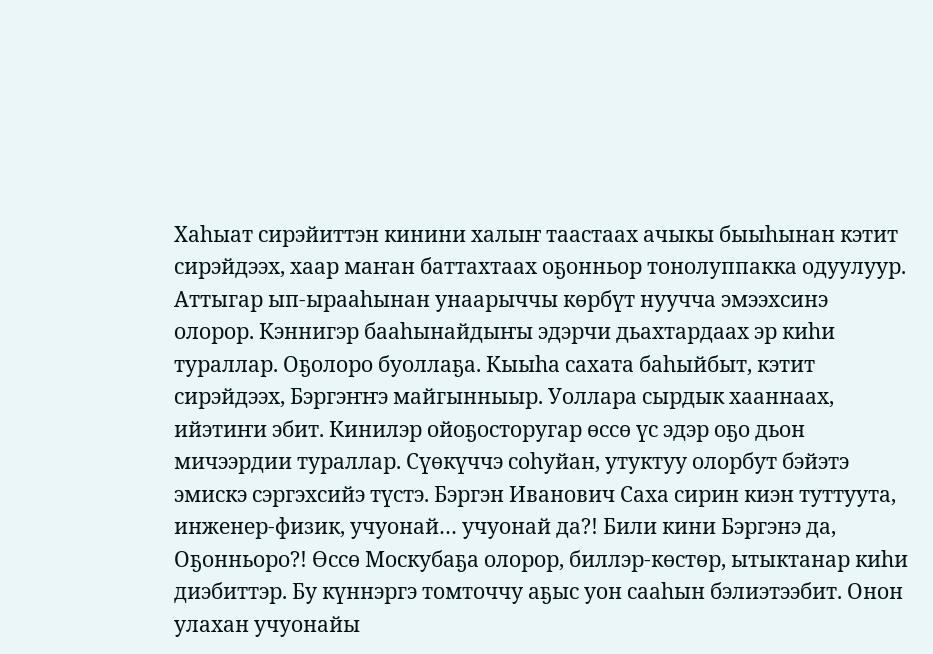Хаһыат сирэйиттэн кинини халыҥ таастаах ачыкы быыһынан кэтит сирэйдээх, хаар маҥан баттахтаах оҕонньор тонолуппакка одуулуур. Аттыгар ып-ырааһынан унаарыччы көрбүт нуучча эмээхсинэ олорор. Кэннигэр бааһынайдыҥы эдэрчи дьахтардаах эр киһи тураллар. Оҕолоро буоллаҕа. Кыыһа сахата баһыйбыт, кэтит сирэйдээх, Бэргэҥҥэ майгынныыр. Уоллара сырдык хааннаах, ийэтиҥи эбит. Кинилэр ойоҕосторугар өссө үс эдэр оҕо дьон мичээрдии тураллар. Сүөкүччэ соһуйан, утуктуу олорбут бэйэтэ эмискэ сэргэхсийэ түстэ. Бэргэн Иванович Саха сирин киэн туттуута, инженер-физик, учуонай… учуонай да?! Били кини Бэргэнэ да, Оҕонньоро?! Өссө Москубаҕа олорор, биллэр-көстөр, ытыктанар киһи диэбиттэр. Бу күннэргэ томточчу аҕыс уон сааһын бэлиэтээбит. Онон улахан учуонайы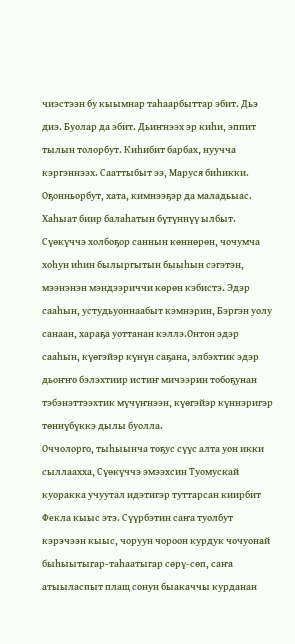чиэстээн бу кыымнар таһаарбыттар эбит. Дьэ диэ. Буолар да эбит. Дьиҥнээх эр киһи, эппит тылын толорбут. Киһибит барбах, нуучча кэргэннээх. Сааттыбыт ээ, Маруся биһикки. Оҕонньорбут, хата, кимнээҕэр да маладьыас. Хаһыат биир балаһатын бүтүннүү ылбыт. Сүөкүччэ холбоҕор саннын көннөрөн, чочумча хоһун иһин былыргытын быыһын сэгэтэн, мээнэнэн мэндээриччи көрөн кэбистэ. Эдэр сааһын, устудьуоннаабыт кэмнэрин, Бэргэн уолу санаан, хараҕа уоттанан кэллэ.Онтон эдэр сааһын, күөгэйэр күнүн саҕана, элбэхтик эдэр дьоҥҥо бэлэхтиир истиҥ мичээрин тобоҕунан тэбэнэттээхтик мүчүҥнээн, күөгэйэр күннэригэр төннүбүккэ дылы буолла.
Оччолорго, тыһыынча тоҕус сүүс алта уон икки сыллаахха, Сүөкүччэ эмээхсин Туомускай куоракка учуутал идэтигэр туттарсан киирбит Фекла кыыс этэ. Сүүрбэтин саҥа туолбут кэрэчээн кыыс, чоруун чороон курдук чочуонай быһыытыгар-таһаатыгар сөрү-сөп, саҥа атыыласпыт плащ сонун быакаччы курданан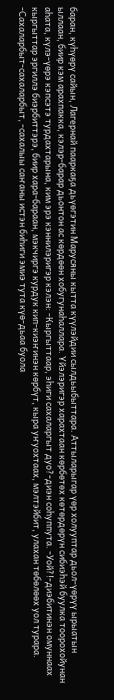баран, күһүөрү сайын, Лагернай пааркаҕа дьүөгэтин Марусяны кытта күүлэйдии сылдьыбыттара. Аттыларыгар үөр холууптар дьол-үөрүү ырыатын ыллаан, биир кэм арахпакка, кэлэр-барар дьонтон ас көрдөөн хобугунаһаллара. Үйэлэригэр харахтаан көрбөтөх көтөрдөрүн сибиэһэй буулка тоорохойунан аһата, күлэ-үөрэ кэпсэтэ турдахтарына, ким эрэ кэннилэригэр кэлэн: -Кыргыттаар, эһиги сахаларгыт дуо?-диэн соһуппута. -Уой?!-диэбитинэн омуннаах кыргыттар эргиллэ биэрбиттэрэ, биир хара-бараан, мэкчиргэ курдук кип-киэҥинэн көрбүт, кыра уҥуохтаах, мэлтэйбит, улахан төбөлөөх уол турара. -Сахаларбыт-сахаларбыт, -сахалыы саҥаны истэн биһиги эмиэ тута күө-дьаа буола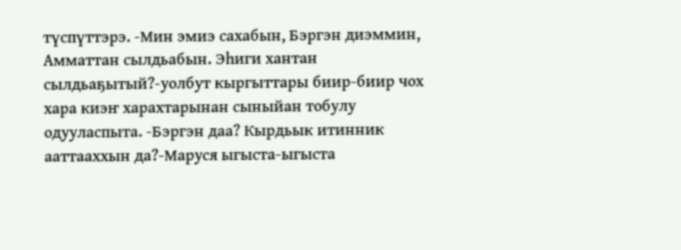түспүттэрэ. -Мин эмиэ сахабын, Бэргэн диэммин, Амматтан сылдьабын. Эһиги хантан сылдьаҕытый?-уолбут кыргыттары биир-биир чох хара киэҥ харахтарынан сыныйан тобулу одууласпыта. -Бэргэн даа? Кырдьык итинник ааттааххын да?-Маруся ыгыста-ыгыста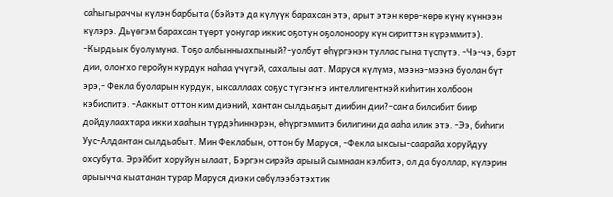саһыгыраччы күлэн барбыта (бэйэтэ да күлүүк барахсан этэ, арыт этэн көрө-көрө күнү күннээн күлэрэ. Дьүөгэм барахсан түөрт уонугар иккис оҕотун оҕолоноору күн сириттэн күрэммитэ). -Кырдьык буолумуна. Тоҕо албынныахпыный?-уолбут өһүргэнэн туллас гына түспүтэ. -Чэ-чэ, бэрт дии, олоҥхо геройун курдук наһаа үчүгэй, сахалыы аат. Маруся күлүмэ, мээнэ-мээнэ буолан бүт эрэ,- Фекла буоларын курдук, ыксаллаах соҕус түгэҥҥэ интеллигентнэй киһитин холбоон кэбиспитэ. -Ааккыт оттон ким диэний, хантан сылдьаҕыт диибин дии?-саҥа билсибит биир дойдулаахтара икки хааһын түрдэһиннэрэн, өһүргэммитэ билигини да ааһа илик этэ. -Ээ, биһиги Уус-Алдантан сылдьабыт. Мин Феклабын, оттон бу Маруся, -Фекла ыксыы-саарайа хоруйдуу охсубута. Эрэйбит хоруйун ылаат, Бэргэн сирэйэ арыый сымнаан кэлбитэ, ол да буоллар, күлэрин арыычча кыатанан турар Маруся диэки сөбүлээбэтэхтик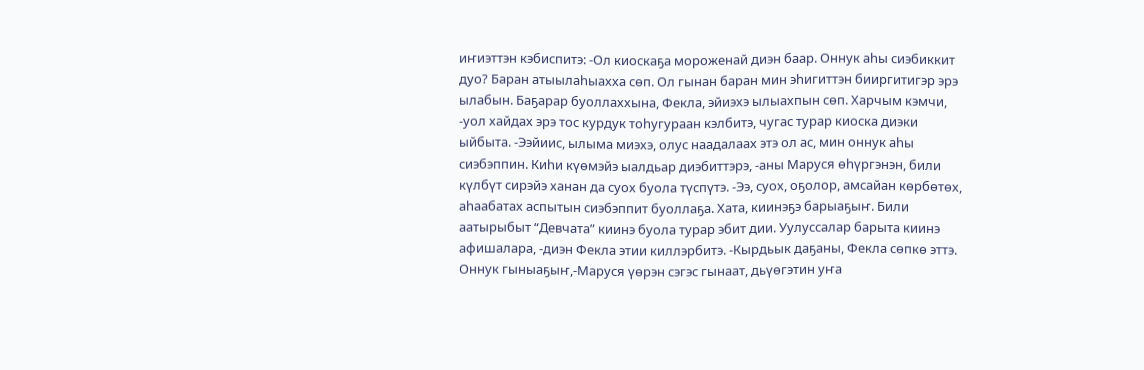иҥиэттэн кэбиспитэ: -Ол киоскаҕа мороженай диэн баар. Оннук аһы сиэбиккит дуо? Баран атыылаһыахха сөп. Ол гынан баран мин эһигиттэн бииргитигэр эрэ ылабын. Баҕарар буоллаххына, Фекла, эйиэхэ ылыахпын сөп. Харчым кэмчи, -уол хайдах эрэ тос курдук тоһугураан кэлбитэ, чугас турар киоска диэки ыйбыта. -Ээйиис, ылыма миэхэ, олус наадалаах этэ ол ас, мин оннук аһы сиэбэппин. Киһи күөмэйэ ыалдьар диэбиттэрэ, -аны Маруся өһүргэнэн, били күлбүт сирэйэ ханан да суох буола түспүтэ. -Ээ, суох, оҕолор, амсайан көрбөтөх, аһаабатах аспытын сиэбэппит буоллаҕа. Хата, киинэҕэ барыаҕыҥ. Били аатырыбыт “Девчата” киинэ буола турар эбит дии. Уулуссалар барыта киинэ афишалара, -диэн Фекла этии киллэрбитэ. -Кырдьык даҕаны, Фекла сөпкө эттэ. Оннук гыныаҕыҥ,-Маруся үөрэн сэгэс гынаат, дьүөгэтин уҥа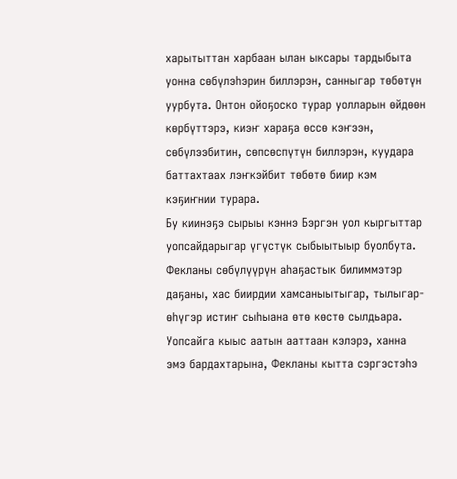харытыттан харбаан ылан ыксары тардыбыта уонна сөбүлэһэрин биллэрэн, санныгар төбөтүн уурбута. Онтон ойоҕоско турар уолларын өйдөөн көрбүттэрэ, киэҥ хараҕа өссө кэҥээн, сөбүлээбитин, сөпсөспүтүн биллэрэн, куудара баттахтаах лэҥкэйбит төбөтө биир кэм кэҕиҥнии турара.
Бу киинэҕэ сырыы кэннэ Бэргэн уол кыргыттар уопсайдарыгар үгүстүк сыбыытыыр буолбута. Фекланы сөбүлүүрүн аһаҕастык билиммэтэр даҕаны, хас биирдии хамсаныытыгар, тылыгар-өһүгэр истиҥ сыһыана өтө көстө сылдьара. Уопсайга кыыс аатын ааттаан кэлэрэ, ханна эмэ бардахтарына, Фекланы кытта сэргэстэһэ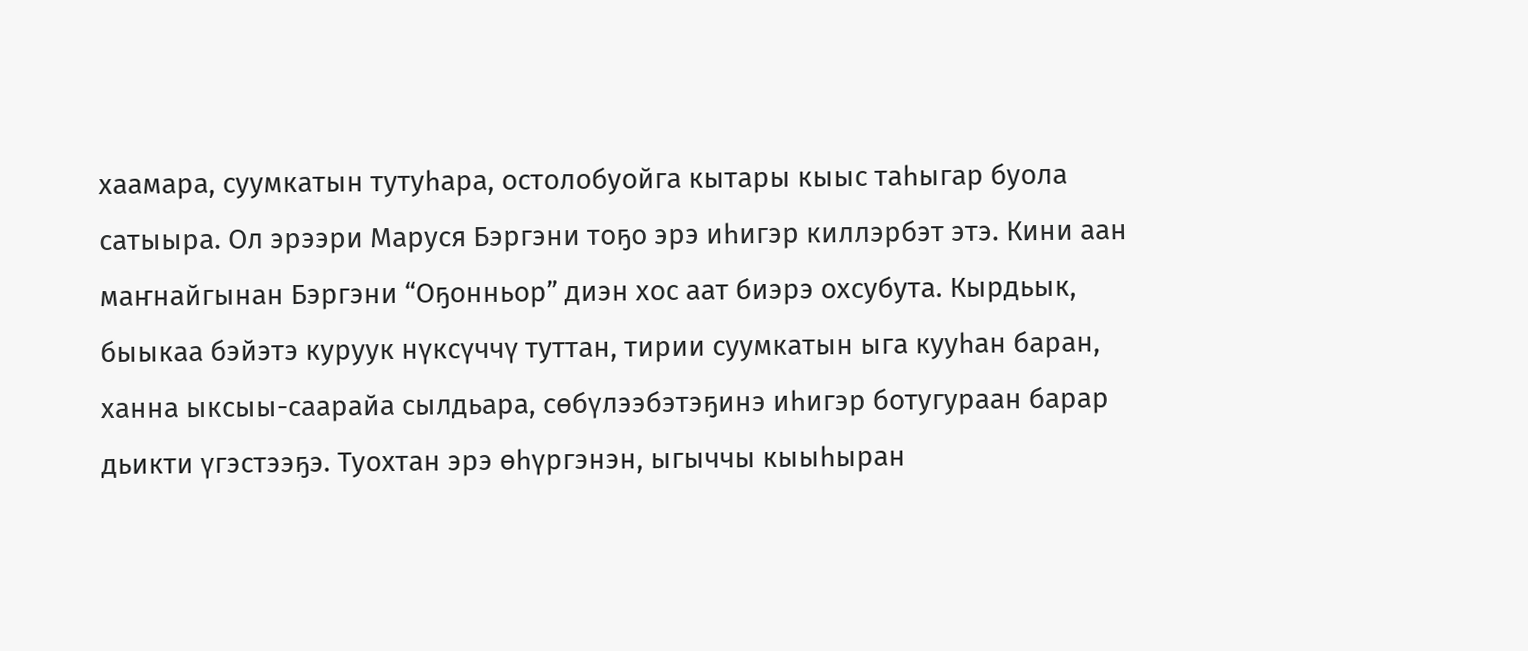хаамара, суумкатын тутуһара, остолобуойга кытары кыыс таһыгар буола
сатыыра. Ол эрээри Маруся Бэргэни тоҕо эрэ иһигэр киллэрбэт этэ. Кини аан маҥнайгынан Бэргэни “Оҕонньор” диэн хос аат биэрэ охсубута. Кырдьык, быыкаа бэйэтэ куруук нүксүччү туттан, тирии суумкатын ыга кууһан баран, ханна ыксыы-саарайа сылдьара, сөбүлээбэтэҕинэ иһигэр ботугураан барар дьикти үгэстээҕэ. Туохтан эрэ өһүргэнэн, ыгыччы кыыһыран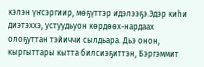кэлэн үҥсэргиир, мөҕүттэр идэлээҕэ.Эдэр киһи диэтэххэ, устуудьуон көрдөөх-нардаах олоҕуттан тэйиччи сылдьара. Дьэ онон, кыргыттары кытта билсиэҕиттэн, Бэргэммит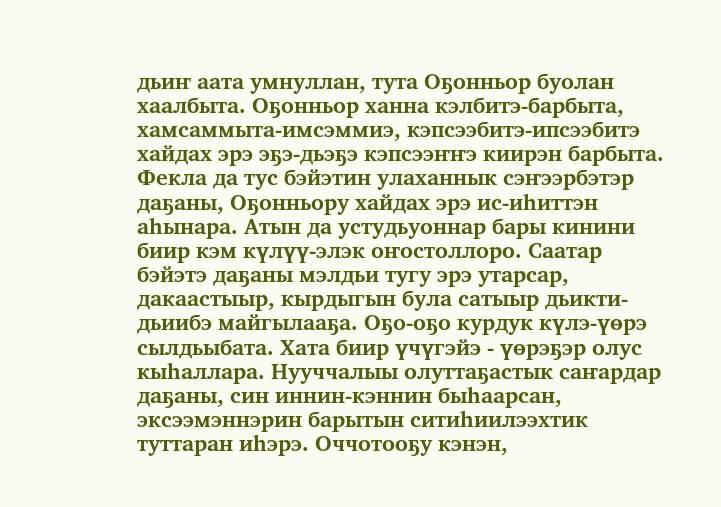дьиҥ аата умнуллан, тута Оҕонньор буолан хаалбыта. Оҕонньор ханна кэлбитэ-барбыта, хамсаммыта-имсэммиэ, кэпсээбитэ-ипсээбитэ хайдах эрэ эҕэ-дьэҕэ кэпсээҥҥэ киирэн барбыта. Фекла да тус бэйэтин улаханнык сэҥээрбэтэр даҕаны, Оҕонньору хайдах эрэ ис-иһиттэн аһынара. Атын да устудьуоннар бары кинини биир кэм күлүү-элэк оҥостоллоро. Саатар бэйэтэ даҕаны мэлдьи тугу эрэ утарсар, дакаастыыр, кырдыгын була сатыыр дьикти-дьиибэ майгылааҕа. Оҕо-оҕо курдук күлэ-үөрэ сылдьыбата. Хата биир үчүгэйэ - үөрэҕэр олус кыһаллара. Нууччалыы олуттаҕастык саҥардар даҕаны, син иннин-кэннин быһаарсан, эксээмэннэрин барытын ситиһиилээхтик туттаран иһэрэ. Оччотооҕу кэнэн,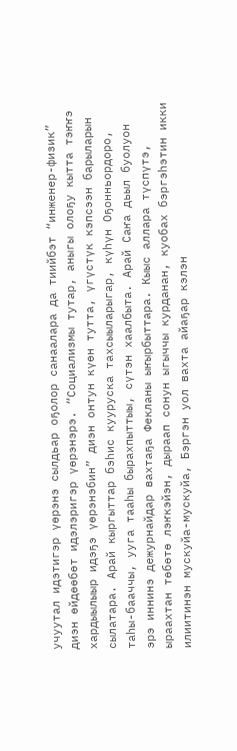учуутал идэтигэр үөрэнэ сылдьар оҕолор санаалара да тиийбэт “инженер-физик” диэн өйдөөбөт идэлэригэр үөрэнэрэ. “Социализмы тутар, аныгы олоҕу кытта тэҥҥэ хардыылыыр идэҕэ үөрэнэбин” диэн онтун күөн тутта, үгүстүк кэпсээн барыларын сылатара. Арай кыргыттар бэһис кууруска тахсыыларыгар, күһүн Оҕонньордоро, таһы-бааччы, ууга тааһы бырахпыттыы, сүтэн хаалбыта. Арай Саҥа дьыл буолуон эрэ иннинэ дежурнайдар вахтаҕа Фекланы ыҥырбыттара. Кыыс аллара түспүтэ, ыраахтан төбөтө лэҥкэйэн, дыраап сонун ыгыччы курданан, куобах бэргэһэтин икки илиитинэн мускуйа-мускуйа, Бэргэн уол вахта айаҕар кэлэн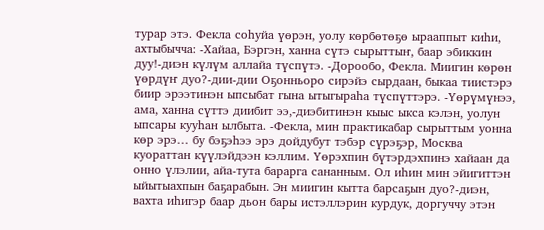турар этэ. Фекла соһуйа үөрэн, уолу көрбөтөҕө ырааппыт киһи, ахтыбычча: -Хайаа, Бэргэн, ханна сүтэ сырыттыҥ, баар эбиккин дуу!-диэн күлүм аллайа түспүтэ. -Дорообо, Фекла. Миигин көрөн үөрдүҥ дуо?-дии-дии Оҕонньоро сирэйэ сырдаан, быкаа тиистэрэ биир эрээтинэн ыпсыбат гына ытыгыраһа түспүттэрэ. -Үөрүмүнээ, ама, ханна сүттэ диибит ээ,-диэбитинэн кыыс ыкса кэлэн, уолун ыпсары кууһан ылбыта. -Фекла, мин практикабар сырыттым уонна көр эрэ… бу бэҕэһээ эрэ дойдубут тэбэр сүрэҕэр, Москва куораттан күүлэйдээн кэллим. Үөрэхпин бүтэрдэхпинэ хайаан да онно үлэлии, айа-тута барарга сананным. Ол иһин мин эйигиттэн ыйытыахпын баҕарабын. Эн миигин кытта барсаҕын дуо?-диэн, вахта иһигэр баар дьон бары истэллэрин курдук, доргуччу этэн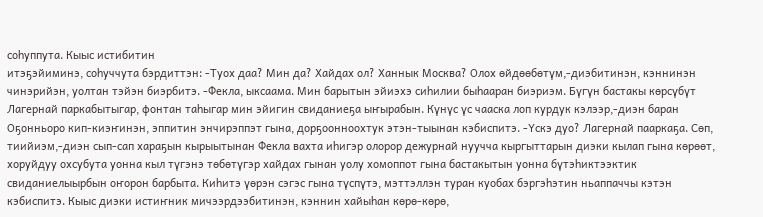соһуппута. Кыыс истибитин
итэҕэйиминэ, соһуччута бэрдиттэн: -Туох даа? Мин да? Хайдах ол? Ханнык Москва? Олох өйдөөбөтүм,-диэбитинэн, кэннинэн чинэрийэн, уолтан тэйэн биэрбитэ. -Фекла, ыксаама. Мин барытын эйиэхэ сиһилии быһааран биэриэм. Бүгүн бастакы көрсүбүт Лагернай паркабытыгар, фонтан таһыгар мин эйигин свиданиеҕа ыҥырабын. Күнүс үс чааска лоп курдук кэлээр,-диэн баран Оҕонньоро кип-киэҥинэн, эппитин энчирэппэт гына, дорҕоонноохтук этэн-тыынан кэбиспитэ. -Үскэ дуо? Лагернай пааркаҕа. Сөп, тиийиэм,-диэн сып-сап хараҕын кырыытынан Фекла вахта иһигэр олорор дежурнай нуучча кыргыттарын диэки кылап гына көрөөт, хоруйдуу охсубута уонна кыл түгэнэ төбөтүгэр хайдах гынан уолу хомоппот гына бастакытын уонна бүтэһиктээктик свиданиелыырбын оҥорон барбыта. Киһитэ үөрэн сэгэс гына түспүтэ, мэттэллэн туран куобах бэргэһэтин ньаппаччы кэтэн кэбиспитэ. Кыыс диэки истиҥник мичээрдээбитинэн, кэннин хайыһан көрө-көрө,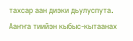тахсар аан диэки дьулуспута. Ааҥҥа тиийэн кыбыс-кытаанах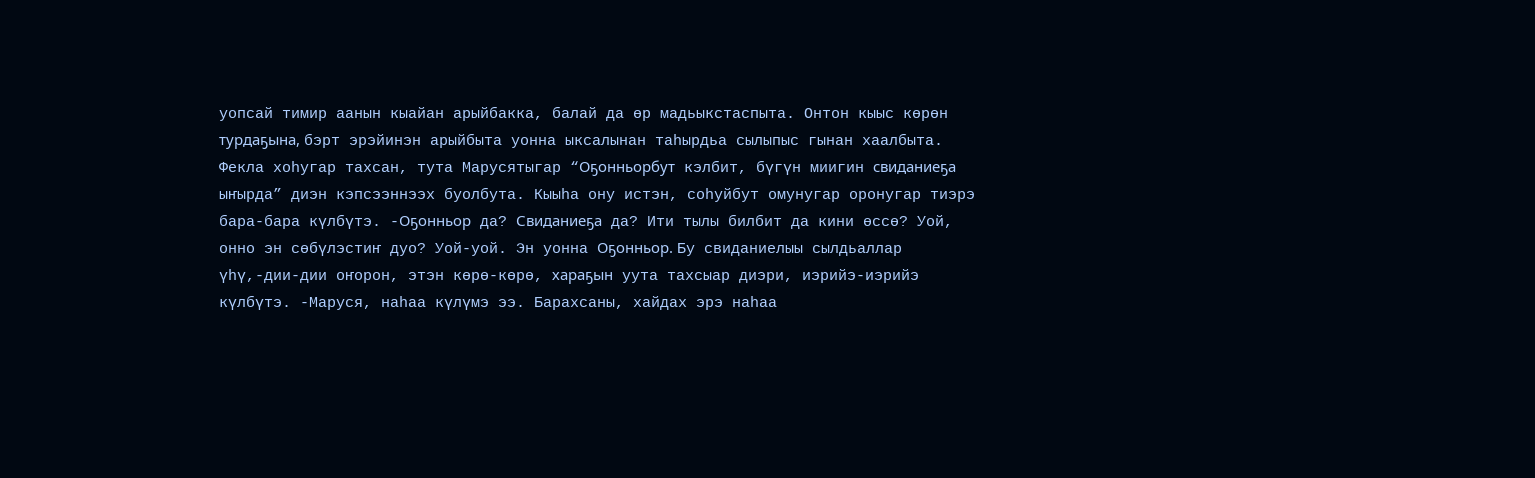уопсай тимир аанын кыайан арыйбакка, балай да өр мадьыкстаспыта. Онтон кыыс көрөн турдаҕына, бэрт эрэйинэн арыйбыта уонна ыксалынан таһырдьа сылыпыс гынан хаалбыта.
Фекла хоһугар тахсан, тута Марусятыгар “Оҕонньорбут кэлбит, бүгүн миигин свиданиеҕа ыҥырда” диэн кэпсээннээх буолбута. Кыыһа ону истэн, соһуйбут омунугар оронугар тиэрэ бара-бара күлбүтэ. -Оҕонньор да? Свиданиеҕа да? Ити тылы билбит да кини өссө? Уой, онно эн сөбүлэстиҥ дуо? Уой-уой. Эн уонна Оҕонньор. Бу свиданиелыы сылдьаллар үһү,-дии-дии оҥорон, этэн көрө-көрө, хараҕын уута тахсыар диэри, иэрийэ-иэрийэ күлбүтэ. -Маруся, наһаа күлүмэ ээ. Барахсаны, хайдах эрэ наһаа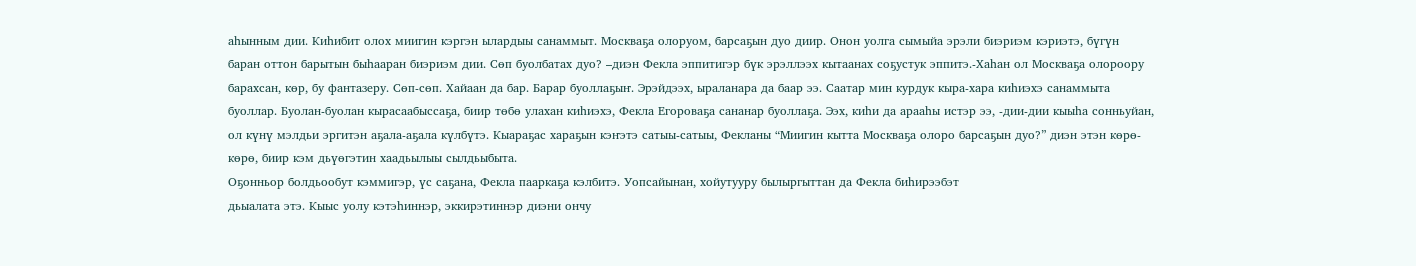аһынным дии. Киһибит олох миигин кэргэн ылардыы санаммыт. Москваҕа олоруом, барсаҕын дуо диир. Онон уолга сымыйа эрэли биэриэм кэриэтэ, бүгүн баран оттон барытын быһааран биэриэм дии. Сөп буолбатах дуо? –диэн Фекла эппитигэр бүк эрэллээх кытаанах соҕустук эппитэ.-Хаһан ол Москваҕа олороору барахсан, көр, бу фантазеру. Сөп-сөп. Хайаан да бар. Барар буоллаҕыҥ. Эрэйдээх, ыраланара да баар ээ. Саатар мин курдук кыра-хара киһиэхэ санаммыта буоллар. Буолан-буолан кырасаабыссаҕа, биир төбө улахан киһиэхэ, Фекла Егороваҕа сананар буоллаҕа. Ээх, киһи да арааһы истэр ээ, -дии-дии кыыһа сонньуйан, ол күнү мэлдьи эргитэн аҕала-аҕала күлбүтэ. Кыараҕас хараҕын кэҥэтэ сатыы-сатыы, Фекланы “Миигин кытта Москваҕа олоро барсаҕын дуо?” диэн этэн көрө-көрө, биир кэм дьүөгэтин хаадьылыы сылдьыбыта.
Оҕонньор болдьообут кэммигэр, үс саҕана, Фекла пааркаҕа кэлбитэ. Уопсайынан, хойутууру былыргыттан да Фекла биһирээбэт
дьыалата этэ. Кыыс уолу кэтэһиннэр, эккирэтиннэр диэни ончу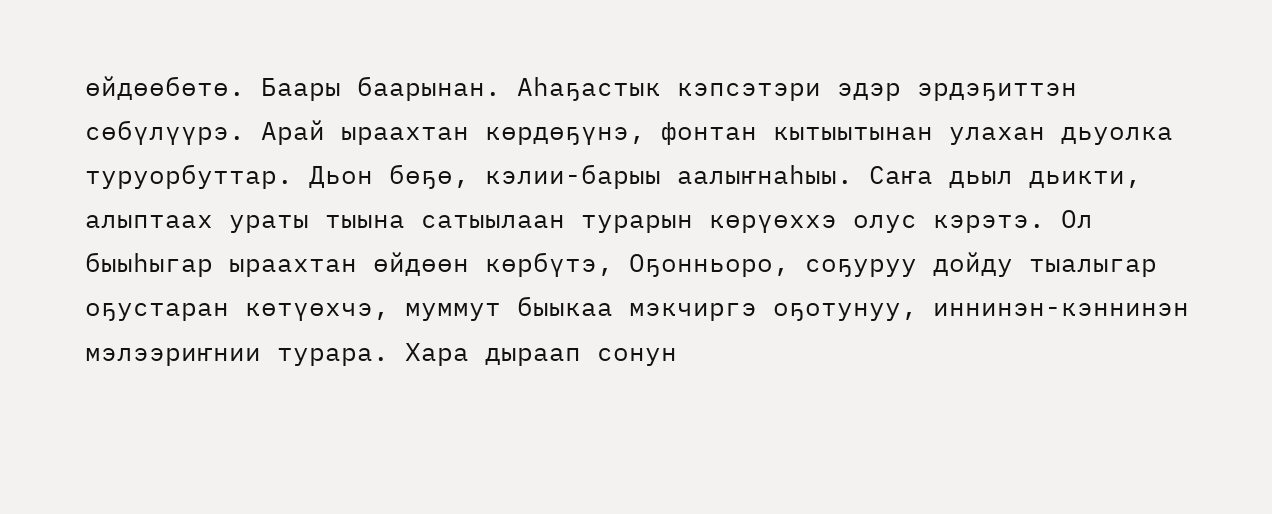өйдөөбөтө. Баары баарынан. Аһаҕастык кэпсэтэри эдэр эрдэҕиттэн сөбүлүүрэ. Арай ыраахтан көрдөҕүнэ, фонтан кытыытынан улахан дьуолка туруорбуттар. Дьон бөҕө, кэлии-барыы аалыҥнаһыы. Саҥа дьыл дьикти, алыптаах ураты тыына сатыылаан турарын көрүөххэ олус кэрэтэ. Ол быыһыгар ыраахтан өйдөөн көрбүтэ, Оҕонньоро, соҕуруу дойду тыалыгар оҕустаран көтүөхчэ, муммут быыкаа мэкчиргэ оҕотунуу, иннинэн-кэннинэн мэлээриҥнии турара. Хара дыраап сонун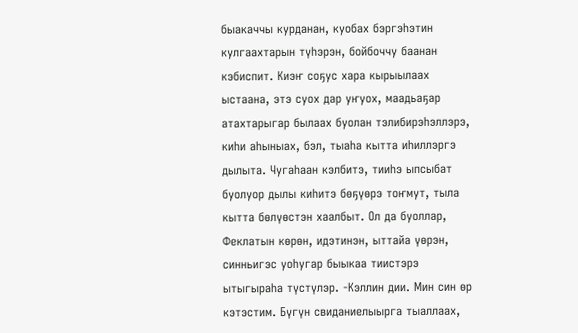быакаччы курданан, куобах бэргэһэтин кулгаахтарын түһэрэн, бойбоччу баанан кэбиспит. Киэҥ соҕус хара кырыылаах ыстаана, этэ суох дар уҥуох, маадьаҕар атахтарыгар былаах буолан тэлибирэһэллэрэ, киһи аһыныах, бэл, тыаһа кытта иһиллэргэ дылыта. Чугаһаан кэлбитэ, тииһэ ыпсыбат буолуор дылы киһитэ бөҕүөрэ тоҥмут, тыла кытта бөлүөстэн хаалбыт. Ол да буоллар, Феклатын көрөн, идэтинэн, ыттайа үөрэн, синньигэс уоһугар быыкаа тиистэрэ ытыгыраһа түстүлэр. -Кэллин дии. Мин син өр кэтэстим. Бүгүн свиданиелыырга тыаллаах,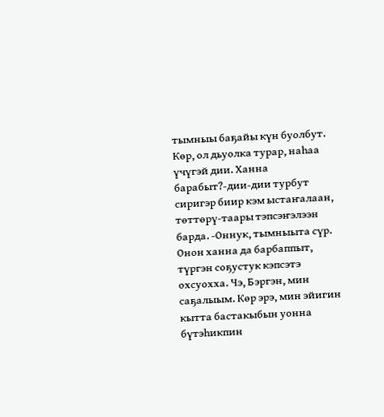тымныы баҕайы күн буолбут. Көр, ол дьуолка турар, наһаа үчүгэй дии. Ханна барабыт?-дии-дии турбут сиригэр биир кэм ыстаҥалаан, төттөрү-таары тэпсэҥэлээн барда. -Оннук, тымныыта сүр. Онон ханна да барбаппыт, түргэн соҕустук кэпсэтэ охсуохха. Чэ, Бэргэн, мин саҕалыым. Көр эрэ, мин эйигин кытта бастакыбын уонна бүтэһикпин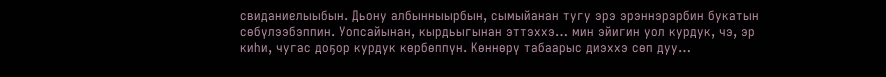свиданиелыыбын. Дьону албынныырбын, сымыйанан тугу эрэ эрэннэрэрбин букатын сөбүлээбэппин. Уопсайынан, кырдьыгынан эттэххэ… мин эйигин уол курдук, чэ, эр киһи, чугас доҕор курдук көрбөппүн. Көннөрү табаарыс диэххэ сөп дуу…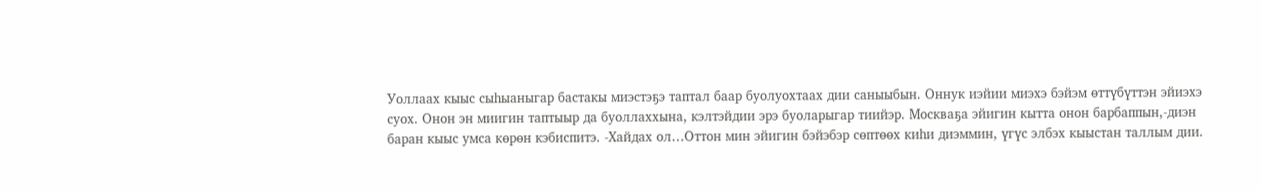Уоллаах кыыс сыһыаныгар бастакы миэстэҕэ таптал баар буолуохтаах дии саныыбын. Оннук иэйии миэхэ бэйэм өттүбүттэн эйиэхэ суох. Онон эн миигин таптыыр да буоллаххына, кэлтэйдии эрэ буоларыгар тиийэр. Москваҕа эйигин кытта онон барбаппын,-диэн баран кыыс умса көрөн кэбиспитэ. -Хайдах ол…Оттон мин эйигин бэйэбэр сөптөөх киһи диэммин, үгүс элбэх кыыстан таллым дии.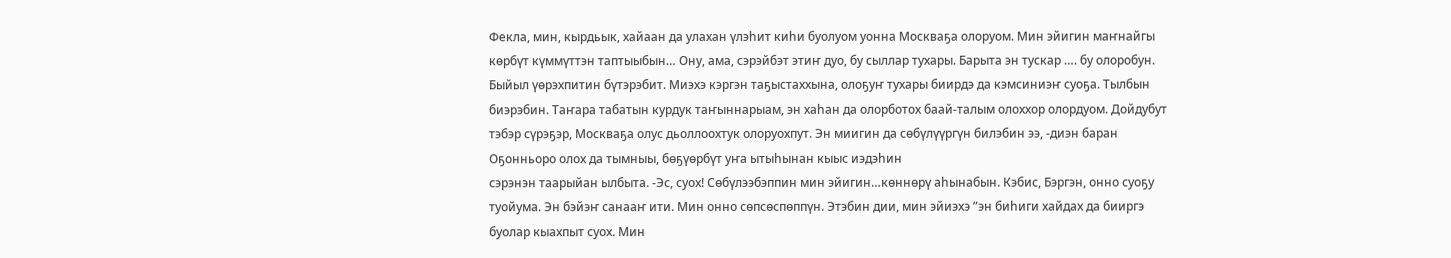Фекла, мин, кырдьык, хайаан да улахан үлэһит киһи буолуом уонна Москваҕа олоруом. Мин эйигин маҥнайгы көрбүт күммүттэн таптыыбын… Ону, ама, сэрэйбэт этиҥ дуо, бу сыллар тухары. Барыта эн тускар …. бу олоробун. Быйыл үөрэхпитин бүтэрэбит. Миэхэ кэргэн таҕыстаххына, олоҕуҥ тухары биирдэ да кэмсиниэҥ суоҕа. Тылбын биэрэбин. Таҥара табатын курдук таҥыннарыам, эн хаһан да олорботох баай-талым олоххор олордуом. Дойдубут тэбэр сүрэҕэр, Москваҕа олус дьоллоохтук олоруохпут. Эн миигин да сөбүлүүргүн билэбин ээ, -диэн баран Оҕонньоро олох да тымныы, бөҕүөрбүт уҥа ытыһынан кыыс иэдэһин
сэрэнэн таарыйан ылбыта. -Эс, суох! Сөбүлээбэппин мин эйигин…көннөрү аһынабын. Кэбис, Бэргэн, онно суоҕу туойума. Эн бэйэҥ санааҥ ити. Мин онно сөпсөспөппүн. Этэбин дии, мин эйиэхэ ”эн биһиги хайдах да бииргэ буолар кыахпыт суох. Мин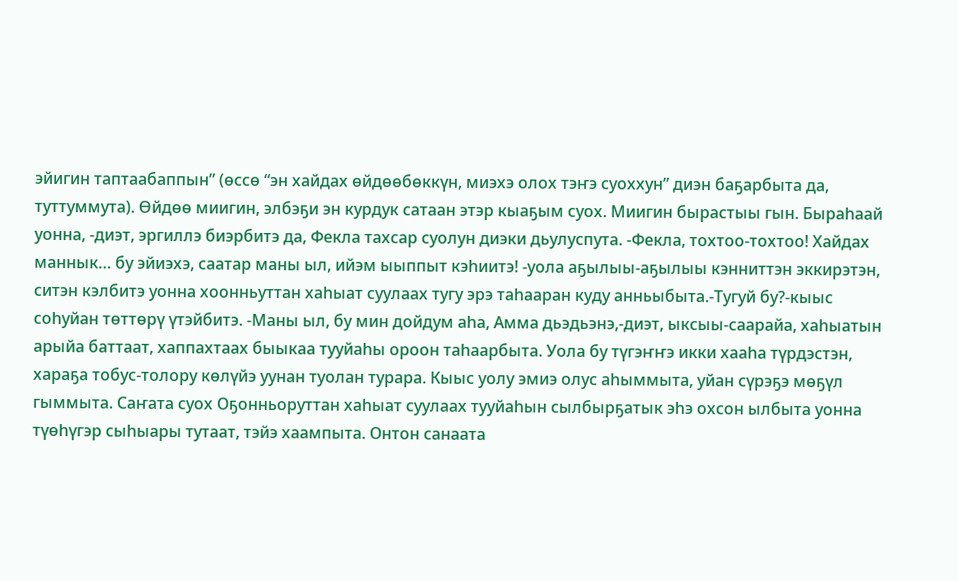эйигин таптаабаппын” (өссө “эн хайдах өйдөөбөккүн, миэхэ олох тэҥэ суоххун” диэн баҕарбыта да, туттуммута). Өйдөө миигин, элбэҕи эн курдук сатаан этэр кыаҕым суох. Миигин бырастыы гын. Быраһаай уонна, -диэт, эргиллэ биэрбитэ да, Фекла тахсар суолун диэки дьулуспута. -Фекла, тохтоо-тохтоо! Хайдах маннык… бу эйиэхэ, саатар маны ыл, ийэм ыыппыт кэһиитэ! -уола аҕылыы-аҕылыы кэнниттэн эккирэтэн, ситэн кэлбитэ уонна хоонньуттан хаһыат суулаах тугу эрэ таһааран куду анньыбыта.-Тугуй бу?-кыыс соһуйан төттөрү үтэйбитэ. -Маны ыл, бу мин дойдум аһа, Амма дьэдьэнэ,-диэт, ыксыы-саарайа, хаһыатын арыйа баттаат, хаппахтаах быыкаа тууйаһы ороон таһаарбыта. Уола бу түгэҥҥэ икки хааһа түрдэстэн, хараҕа тобус-толору көлүйэ уунан туолан турара. Кыыс уолу эмиэ олус аһыммыта, уйан сүрэҕэ мөҕүл гыммыта. Саҥата суох Оҕонньоруттан хаһыат суулаах тууйаһын сылбырҕатык эһэ охсон ылбыта уонна түөһүгэр сыһыары тутаат, тэйэ хаампыта. Онтон санаата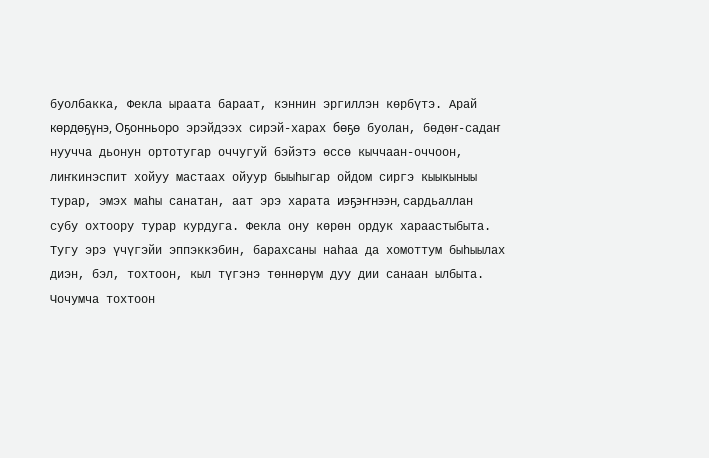буолбакка, Фекла ыраата бараат, кэннин эргиллэн көрбүтэ. Арай көрдөҕүнэ, Оҕонньоро эрэйдээх сирэй-харах бөҕө буолан, бөдөҥ-садаҥ нуучча дьонун ортотугар оччугуй бэйэтэ өссө кыччаан-оччоон, лиҥкинэспит хойуу мастаах ойуур быыһыгар ойдом сиргэ кыыкыныы турар, эмэх маһы санатан, аат эрэ харата иэҕэҥнээн, сардьаллан субу охтоору турар курдуга. Фекла ону көрөн ордук хараастыбыта. Тугу эрэ үчүгэйи эппэккэбин, барахсаны наһаа да хомоттум быһыылах диэн, бэл, тохтоон, кыл түгэнэ төннөрүм дуу дии санаан ылбыта. Чочумча тохтоон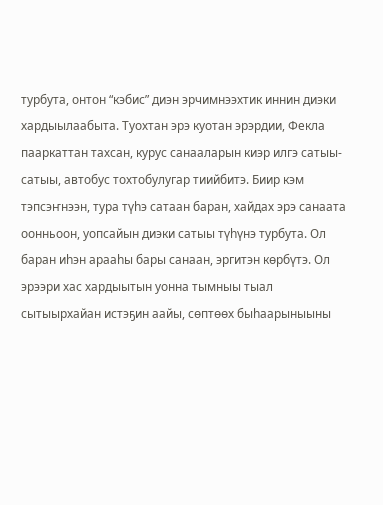турбута, онтон “кэбис” диэн эрчимнээхтик иннин диэки хардыылаабыта. Туохтан эрэ куотан эрэрдии, Фекла пааркаттан тахсан, курус санааларын киэр илгэ сатыы-сатыы, автобус тохтобулугар тиийбитэ. Биир кэм тэпсэҥнээн, тура түһэ сатаан баран, хайдах эрэ санаата оонньоон, уопсайын диэки сатыы түһүнэ турбута. Ол баран иһэн арааһы бары санаан, эргитэн көрбүтэ. Ол эрээри хас хардыытын уонна тымныы тыал сытыырхайан истэҕин аайы, сөптөөх быһаарыныыны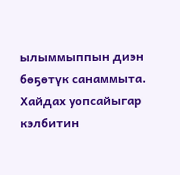ылыммыппын диэн бөҕөтүк санаммыта. Хайдах уопсайыгар кэлбитин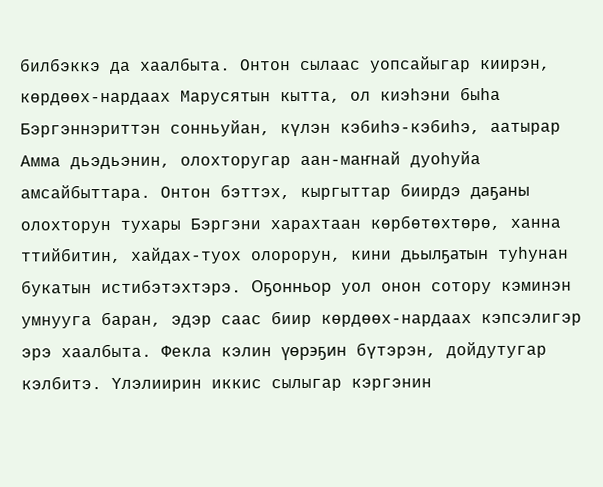билбэккэ да хаалбыта. Онтон сылаас уопсайыгар киирэн, көрдөөх-нардаах Марусятын кытта, ол киэһэни быһа Бэргэннэриттэн сонньуйан, күлэн кэбиһэ-кэбиһэ, аатырар Амма дьэдьэнин, олохторугар аан-маҥнай дуоһуйа амсайбыттара. Онтон бэттэх, кыргыттар биирдэ даҕаны олохторун тухары Бэргэни харахтаан көрбөтөхтөрө, ханна
ттийбитин, хайдах-туох олорорун, кини дьылҕатын туһунан букатын истибэтэхтэрэ. Оҕонньор уол онон сотору кэминэн умнууга баран, эдэр саас биир көрдөөх-нардаах кэпсэлигэр эрэ хаалбыта. Фекла кэлин үөрэҕин бүтэрэн, дойдутугар кэлбитэ. Үлэлиирин иккис сылыгар кэргэнин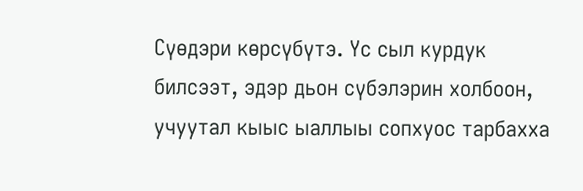Сүөдэри көрсүбүтэ. Үс сыл курдук билсээт, эдэр дьон сүбэлэрин холбоон, учуутал кыыс ыаллыы сопхуос тарбахха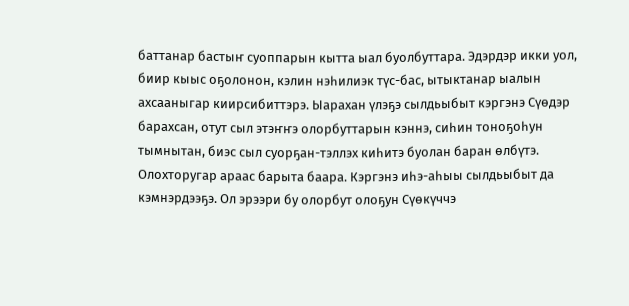баттанар бастыҥ суоппарын кытта ыал буолбуттара. Эдэрдэр икки уол, биир кыыс оҕолонон, кэлин нэһилиэк түс-бас, ытыктанар ыалын ахсааныгар киирсибиттэрэ. Ыарахан үлэҕэ сылдьыбыт кэргэнэ Сүөдэр барахсан, отут сыл этэҥҥэ олорбуттарын кэннэ, сиһин тоноҕоһун тымнытан, биэс сыл суорҕан-тэллэх киһитэ буолан баран өлбүтэ. Олохторугар араас барыта баара. Кэргэнэ иһэ-аһыы сылдьыбыт да кэмнэрдээҕэ. Ол эрээри бу олорбут олоҕун Сүөкүччэ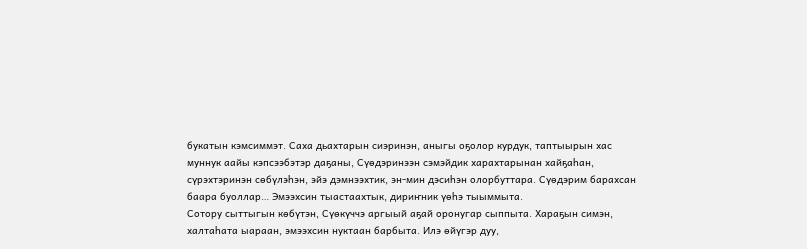букатын кэмсиммэт. Саха дьахтарын сиэринэн, аныгы оҕолор курдук, таптыырын хас муннук аайы кэпсээбэтэр даҕаны, Сүөдэринээн сэмэйдик харахтарынан хайҕаһан, сүрэхтэринэн сөбүлэһэн, эйэ дэмнээхтик, эн-мин дэсиһэн олорбуттара. Сүөдэрим барахсан баара буоллар… Эмээхсин тыастаахтык, дириҥник үөһэ тыыммыта.
Сотору сыттыгын көбүтэн, Сүөкүччэ аргыый аҕай оронугар сыппыта. Хараҕын симэн, халтаһата ыараан, эмээхсин нуктаан барбыта. Илэ өйүгэр дуу,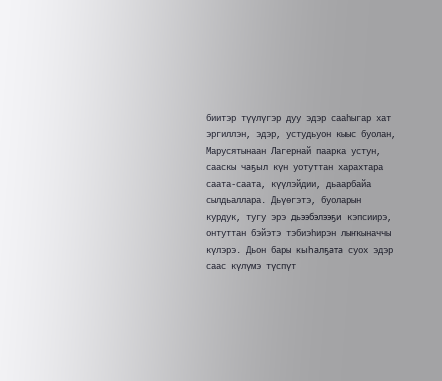биитэр түүлүгэр дуу эдэр сааһыгар хат эргиллэн, эдэр, устудьуон кыыс буолан, Марусятынаан Лагернай паарка устун, сааскы чаҕыл күн уотуттан харахтара саата-саата, күүлэйдии, дьаарбайа сылдьаллара. Дьүөгэтэ, буоларын курдук, тугу эрэ дьээбэлээҕи кэпсиирэ, онтуттан бэйэтэ тэбиэһирэн лыҥкыначчы күлэрэ. Дьон бары кыһалҕата суох эдэр саас күлүмэ түспүт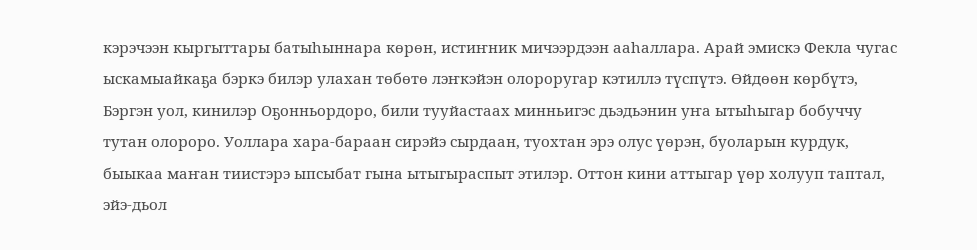кэрэчээн кыргыттары батыһыннара көрөн, истиҥник мичээрдээн ааһаллара. Арай эмискэ Фекла чугас ыскамыайкаҕа бэркэ билэр улахан төбөтө лэҥкэйэн олороругар кэтиллэ түспүтэ. Өйдөөн көрбүтэ, Бэргэн уол, кинилэр Оҕонньордоро, били тууйастаах минньигэс дьэдьэнин уҥа ытыһыгар бобуччу тутан олороро. Уоллара хара-бараан сирэйэ сырдаан, туохтан эрэ олус үөрэн, буоларын курдук, быыкаа маҥан тиистэрэ ыпсыбат гына ытыгыраспыт этилэр. Оттон кини аттыгар үөр холууп таптал, эйэ-дьол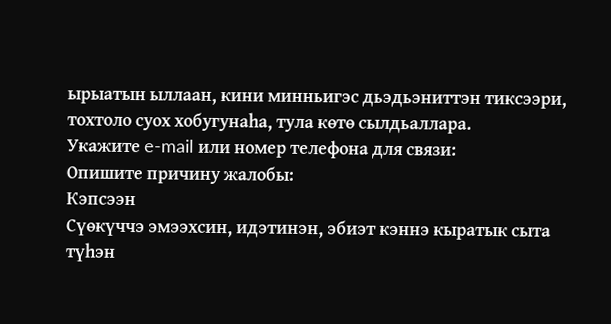ырыатын ыллаан, кини минньигэс дьэдьэниттэн тиксээри, тохтоло суох хобугунаһа, тула көтө сылдьаллара.
Укажите e-mail или номер телефона для связи:
Опишите причину жалобы:
Кэпсээн
Сүөкүччэ эмээхсин, идэтинэн, эбиэт кэннэ кыратык сыта түһэн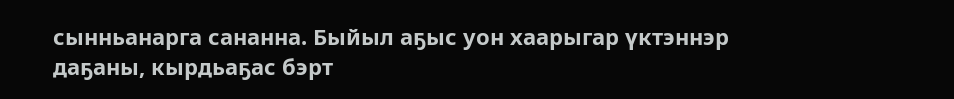сынньанарга сананна. Быйыл аҕыс уон хаарыгар үктэннэр даҕаны, кырдьаҕас бэрт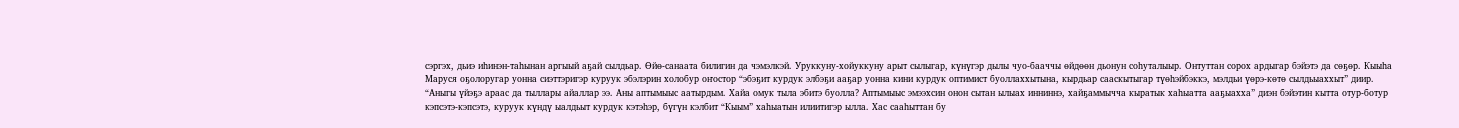сэргэх, дьиэ иһинэн-таһынан аргыый аҕай сылдьар. Өйө-санаата билигин да чэмэлкэй. Уруккуну-хойуккуну арыт сылыгар, күнүгэр дылы чуо-бааччы өйдөөн дьонун соһуталыыр. Онтуттан сорох ардыгар бэйэтэ да сөҕөр. Кыыһа Маруся оҕолоругар уонна сиэттэригэр куруук эбэлэрин холобур оҥостор “эбэҕит курдук элбэҕи ааҕар уонна кини курдук оптимист буоллаххытына, кырдьар сааскытыгар түөһэйбэккэ, мэлдьи үөрэ-көтө сылдьыаххыт” диир.
“Аныгы үйэҕэ араас да тыллары айаллар ээ. Аны аптымыыс аатырдым. Хайа омук тыла эбитэ буолла? Аптымыыс эмээхсин онон сытан ылыах инниннэ, хайҕаммычча кыратык хаһыатта ааҕыахха” диэн бэйэтин кытта отур-ботур кэпсэтэ-кэпсэтэ, куруук күндү ыалдьыт курдук кэтэһэр, бүгүн кэлбит “Кыым” хаһыатын илиитигэр ылла. Хас сааһыттан бу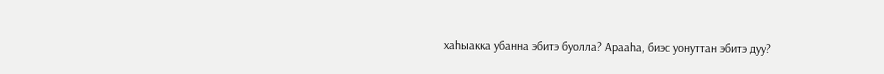хаһыакка убанна эбитэ буолла? Арааһа, биэс уонуттан эбитэ дуу?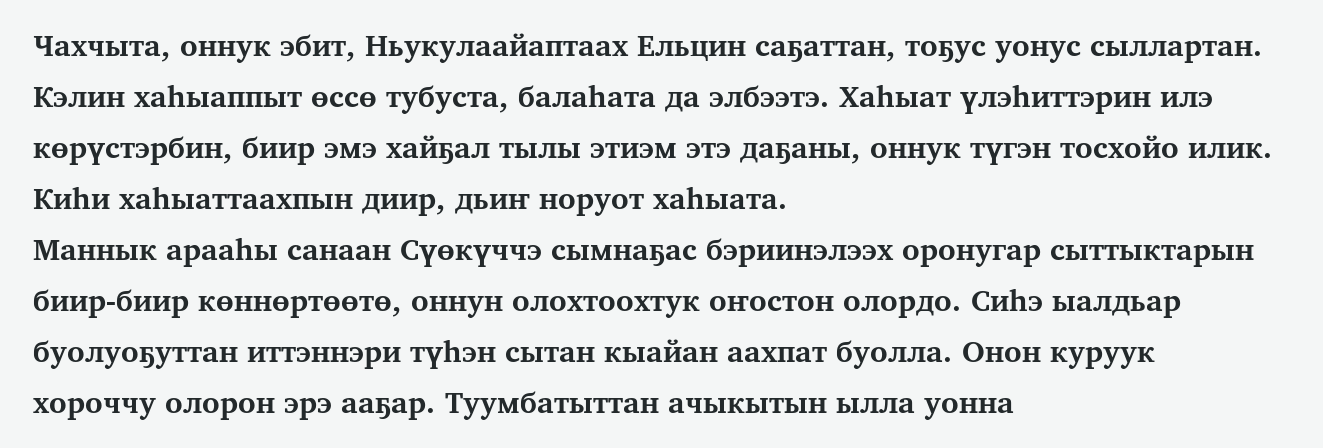Чахчыта, оннук эбит, Ньукулаайаптаах Ельцин саҕаттан, тоҕус уонус сыллартан. Кэлин хаһыаппыт өссө тубуста, балаһата да элбээтэ. Хаһыат үлэһиттэрин илэ көрүстэрбин, биир эмэ хайҕал тылы этиэм этэ даҕаны, оннук түгэн тосхойо илик. Киһи хаһыаттаахпын диир, дьиҥ норуот хаһыата.
Маннык арааһы санаан Сүөкүччэ сымнаҕас бэриинэлээх оронугар сыттыктарын биир-биир көннөртөөтө, оннун олохтоохтук оҥостон олордо. Сиһэ ыалдьар буолуоҕуттан иттэннэри түһэн сытан кыайан аахпат буолла. Онон куруук хороччу олорон эрэ ааҕар. Туумбатыттан ачыкытын ылла уонна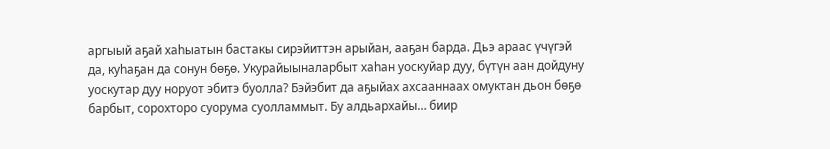аргыый аҕай хаһыатын бастакы сирэйиттэн арыйан, ааҕан барда. Дьэ араас үчүгэй да, куһаҕан да сонун бөҕө. Укурайыыналарбыт хаһан уоскуйар дуу, бүтүн аан дойдуну уоскутар дуу норуот эбитэ буолла? Бэйэбит да аҕыйах ахсааннаах омуктан дьон бөҕө барбыт, сорохторо суорума суолламмыт. Бу алдьархайы… биир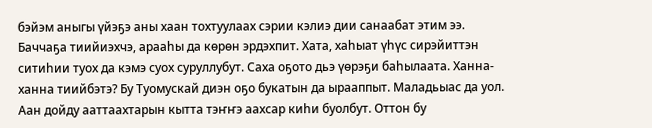бэйэм аныгы үйэҕэ аны хаан тохтуулаах сэрии кэлиэ дии санаабат этим ээ. Баччаҕа тиийиэхчэ, арааһы да көрөн эрдэхпит. Хата, хаһыат үһүс сирэйиттэн ситиһии туох да кэмэ суох суруллубут. Саха оҕото дьэ үөрэҕи баһылаата. Ханна-ханна тиийбэтэ? Бу Туомускай диэн оҕо букатын да ырааппыт. Маладьыас да уол. Аан дойду ааттаахтарын кытта тэҥҥэ аахсар киһи буолбут. Оттон бу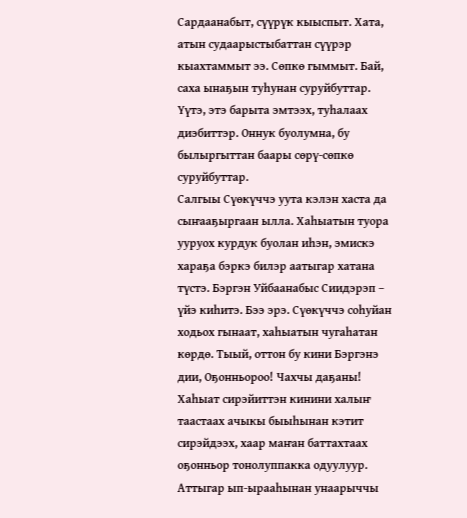Сардаанабыт, сүүрүк кыыспыт. Хата, атын судаарыстыбаттан сүүрэр кыахтаммыт ээ. Сөпкө гыммыт. Бай, саха ынаҕын туһунан суруйбуттар. Үүтэ, этэ барыта эмтээх, туһалаах диэбиттэр. Оннук буолумна, бу былыргыттан баары сөрү-сөпкө суруйбуттар.
Салгыы Сүөкүччэ уута кэлэн хаста да сыҥааҕыргаан ылла. Хаһыатын туора ууруох курдук буолан иһэн, эмискэ
хараҕа бэркэ билэр аатыгар хатана түстэ. Бэргэн Уйбаанабыс Сиидэрэп – үйэ киһитэ. Бээ эрэ. Сүөкүччэ соһуйан ходьох гынаат, хаһыатын чугаһатан көрдө. Тыый, оттон бу кини Бэргэнэ дии, Оҕонньороо! Чахчы даҕаны! Хаһыат сирэйиттэн кинини халыҥ таастаах ачыкы быыһынан кэтит сирэйдээх, хаар маҥан баттахтаах оҕонньор тонолуппакка одуулуур. Аттыгар ып-ырааһынан унаарыччы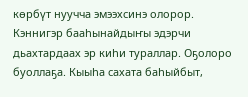көрбүт нуучча эмээхсинэ олорор. Кэннигэр бааһынайдыҥы эдэрчи дьахтардаах эр киһи тураллар. Оҕолоро буоллаҕа. Кыыһа сахата баһыйбыт,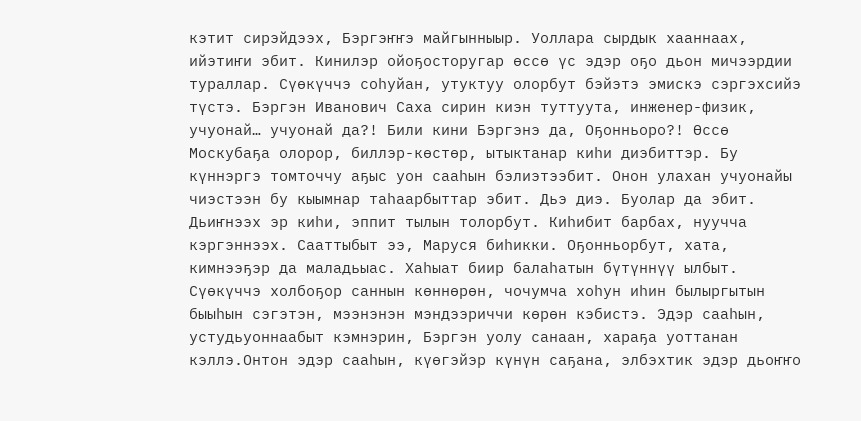кэтит сирэйдээх, Бэргэҥҥэ майгынныыр. Уоллара сырдык хааннаах, ийэтиҥи эбит. Кинилэр ойоҕосторугар өссө үс эдэр оҕо дьон мичээрдии тураллар. Сүөкүччэ соһуйан, утуктуу олорбут бэйэтэ эмискэ сэргэхсийэ түстэ. Бэргэн Иванович Саха сирин киэн туттуута, инженер-физик, учуонай… учуонай да?! Били кини Бэргэнэ да, Оҕонньоро?! Өссө Москубаҕа олорор, биллэр-көстөр, ытыктанар киһи диэбиттэр. Бу күннэргэ томточчу аҕыс уон сааһын бэлиэтээбит. Онон улахан учуонайы чиэстээн бу кыымнар таһаарбыттар эбит. Дьэ диэ. Буолар да эбит. Дьиҥнээх эр киһи, эппит тылын толорбут. Киһибит барбах, нуучча кэргэннээх. Сааттыбыт ээ, Маруся биһикки. Оҕонньорбут, хата, кимнээҕэр да маладьыас. Хаһыат биир балаһатын бүтүннүү ылбыт.
Сүөкүччэ холбоҕор саннын көннөрөн, чочумча хоһун иһин былыргытын быыһын сэгэтэн, мээнэнэн мэндээриччи көрөн кэбистэ. Эдэр сааһын, устудьуоннаабыт кэмнэрин, Бэргэн уолу санаан, хараҕа уоттанан кэллэ.Онтон эдэр сааһын, күөгэйэр күнүн саҕана, элбэхтик эдэр дьоҥҥо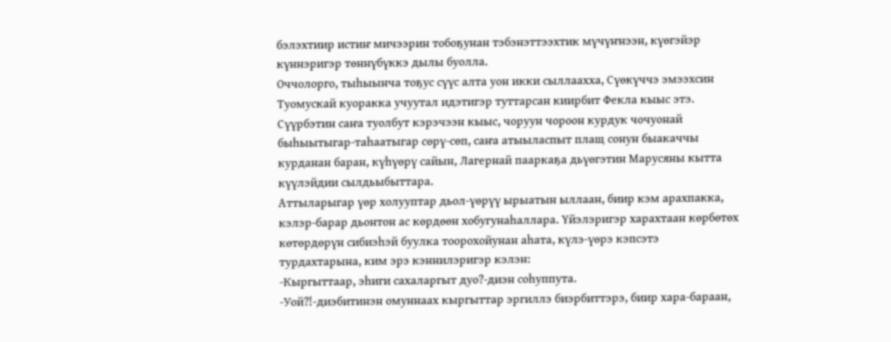бэлэхтиир истиҥ мичээрин тобоҕунан тэбэнэттээхтик мүчүҥнээн, күөгэйэр күннэригэр төннүбүккэ дылы буолла.
Оччолорго, тыһыынча тоҕус сүүс алта уон икки сыллаахха, Сүөкүччэ эмээхсин Туомускай куоракка учуутал идэтигэр туттарсан киирбит Фекла кыыс этэ. Сүүрбэтин саҥа туолбут кэрэчээн кыыс, чоруун чороон курдук чочуонай быһыытыгар-таһаатыгар сөрү-сөп, саҥа атыыласпыт плащ сонун быакаччы курданан баран, күһүөрү сайын, Лагернай пааркаҕа дьүөгэтин Марусяны кытта күүлэйдии сылдьыбыттара.
Аттыларыгар үөр холууптар дьол-үөрүү ырыатын ыллаан, биир кэм арахпакка, кэлэр-барар дьонтон ас көрдөөн хобугунаһаллара. Үйэлэригэр харахтаан көрбөтөх көтөрдөрүн сибиэһэй буулка тоорохойунан аһата, күлэ-үөрэ кэпсэтэ турдахтарына, ким эрэ кэннилэригэр кэлэн:
-Кыргыттаар, эһиги сахаларгыт дуо?-диэн соһуппута.
-Уой?!-диэбитинэн омуннаах кыргыттар эргиллэ биэрбиттэрэ, биир хара-бараан,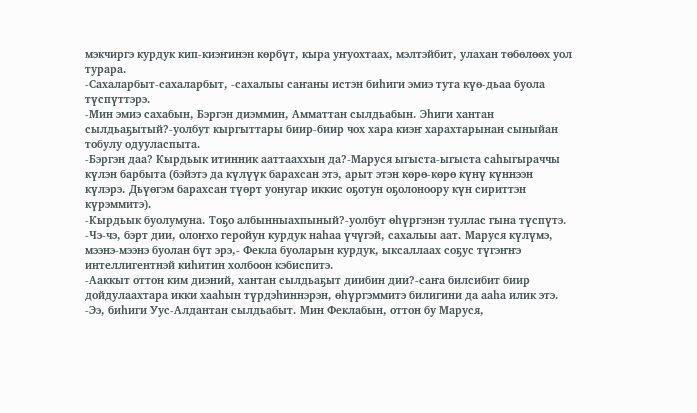мэкчиргэ курдук кип-киэҥинэн көрбүт, кыра уҥуохтаах, мэлтэйбит, улахан төбөлөөх уол турара.
-Сахаларбыт-сахаларбыт, -сахалыы саҥаны истэн биһиги эмиэ тута күө-дьаа буола
түспүттэрэ.
-Мин эмиэ сахабын, Бэргэн диэммин, Амматтан сылдьабын. Эһиги хантан сылдьаҕытый?-уолбут кыргыттары биир-биир чох хара киэҥ харахтарынан сыныйан тобулу одууласпыта.
-Бэргэн даа? Кырдьык итинник ааттааххын да?-Маруся ыгыста-ыгыста саһыгыраччы күлэн барбыта (бэйэтэ да күлүүк барахсан этэ, арыт этэн көрө-көрө күнү күннээн күлэрэ. Дьүөгэм барахсан түөрт уонугар иккис оҕотун оҕолоноору күн сириттэн күрэммитэ).
-Кырдьык буолумуна. Тоҕо албынныахпыный?-уолбут өһүргэнэн туллас гына түспүтэ.
-Чэ-чэ, бэрт дии, олоҥхо геройун курдук наһаа үчүгэй, сахалыы аат. Маруся күлүмэ, мээнэ-мээнэ буолан бүт эрэ,- Фекла буоларын курдук, ыксаллаах соҕус түгэҥҥэ интеллигентнэй киһитин холбоон кэбиспитэ.
-Ааккыт оттон ким диэний, хантан сылдьаҕыт диибин дии?-саҥа билсибит биир дойдулаахтара икки хааһын түрдэһиннэрэн, өһүргэммитэ билигини да ааһа илик этэ.
-Ээ, биһиги Уус-Алдантан сылдьабыт. Мин Феклабын, оттон бу Маруся,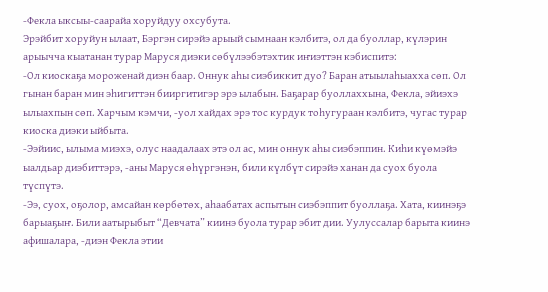-Фекла ыксыы-саарайа хоруйдуу охсубута.
Эрэйбит хоруйун ылаат, Бэргэн сирэйэ арыый сымнаан кэлбитэ, ол да буоллар, күлэрин арыычча кыатанан турар Маруся диэки сөбүлээбэтэхтик иҥиэттэн кэбиспитэ:
-Ол киоскаҕа мороженай диэн баар. Оннук аһы сиэбиккит дуо? Баран атыылаһыахха сөп. Ол гынан баран мин эһигиттэн бииргитигэр эрэ ылабын. Баҕарар буоллаххына, Фекла, эйиэхэ ылыахпын сөп. Харчым кэмчи, -уол хайдах эрэ тос курдук тоһугураан кэлбитэ, чугас турар киоска диэки ыйбыта.
-Ээйиис, ылыма миэхэ, олус наадалаах этэ ол ас, мин оннук аһы сиэбэппин. Киһи күөмэйэ ыалдьар диэбиттэрэ, -аны Маруся өһүргэнэн, били күлбүт сирэйэ ханан да суох буола түспүтэ.
-Ээ, суох, оҕолор, амсайан көрбөтөх, аһаабатах аспытын сиэбэппит буоллаҕа. Хата, киинэҕэ барыаҕыҥ. Били аатырыбыт “Девчата” киинэ буола турар эбит дии. Уулуссалар барыта киинэ афишалара, -диэн Фекла этии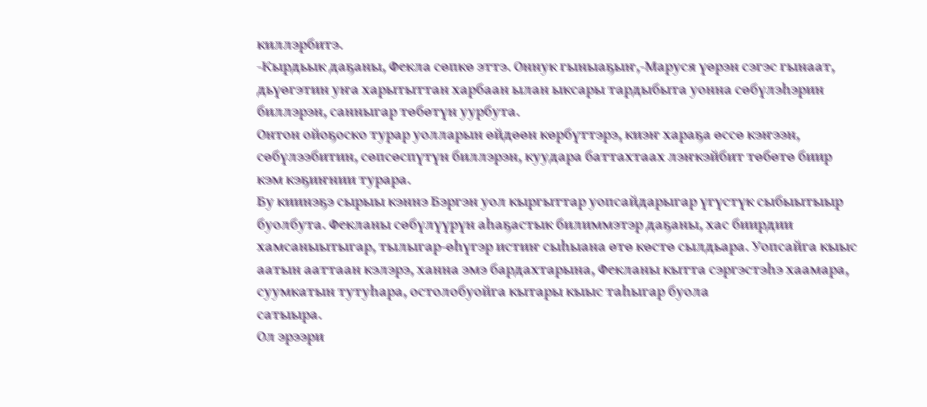киллэрбитэ.
-Кырдьык даҕаны, Фекла сөпкө эттэ. Оннук гыныаҕыҥ,-Маруся үөрэн сэгэс гынаат, дьүөгэтин уҥа харытыттан харбаан ылан ыксары тардыбыта уонна сөбүлэһэрин биллэрэн, санныгар төбөтүн уурбута.
Онтон ойоҕоско турар уолларын өйдөөн көрбүттэрэ, киэҥ хараҕа өссө кэҥээн, сөбүлээбитин, сөпсөспүтүн биллэрэн, куудара баттахтаах лэҥкэйбит төбөтө биир кэм кэҕиҥнии турара.
Бу киинэҕэ сырыы кэннэ Бэргэн уол кыргыттар уопсайдарыгар үгүстүк сыбыытыыр буолбута. Фекланы сөбүлүүрүн аһаҕастык билиммэтэр даҕаны, хас биирдии хамсаныытыгар, тылыгар-өһүгэр истиҥ сыһыана өтө көстө сылдьара. Уопсайга кыыс аатын ааттаан кэлэрэ, ханна эмэ бардахтарына, Фекланы кытта сэргэстэһэ хаамара, суумкатын тутуһара, остолобуойга кытары кыыс таһыгар буола
сатыыра.
Ол эрээри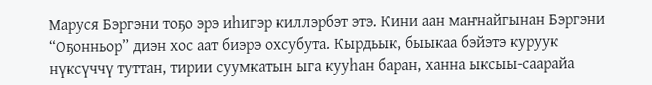Маруся Бэргэни тоҕо эрэ иһигэр киллэрбэт этэ. Кини аан маҥнайгынан Бэргэни “Оҕонньор” диэн хос аат биэрэ охсубута. Кырдьык, быыкаа бэйэтэ куруук нүксүччү туттан, тирии суумкатын ыга кууһан баран, ханна ыксыы-саарайа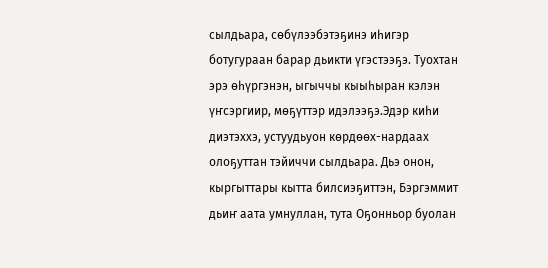сылдьара, сөбүлээбэтэҕинэ иһигэр ботугураан барар дьикти үгэстээҕэ. Туохтан эрэ өһүргэнэн, ыгыччы кыыһыран кэлэн үҥсэргиир, мөҕүттэр идэлээҕэ.Эдэр киһи диэтэххэ, устуудьуон көрдөөх-нардаах олоҕуттан тэйиччи сылдьара. Дьэ онон, кыргыттары кытта билсиэҕиттэн, Бэргэммит дьиҥ аата умнуллан, тута Оҕонньор буолан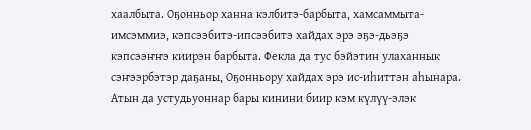хаалбыта. Оҕонньор ханна кэлбитэ-барбыта, хамсаммыта-имсэммиэ, кэпсээбитэ-ипсээбитэ хайдах эрэ эҕэ-дьэҕэ кэпсээҥҥэ киирэн барбыта. Фекла да тус бэйэтин улаханнык сэҥээрбэтэр даҕаны, Оҕонньору хайдах эрэ ис-иһиттэн аһынара. Атын да устудьуоннар бары кинини биир кэм күлүү-элэк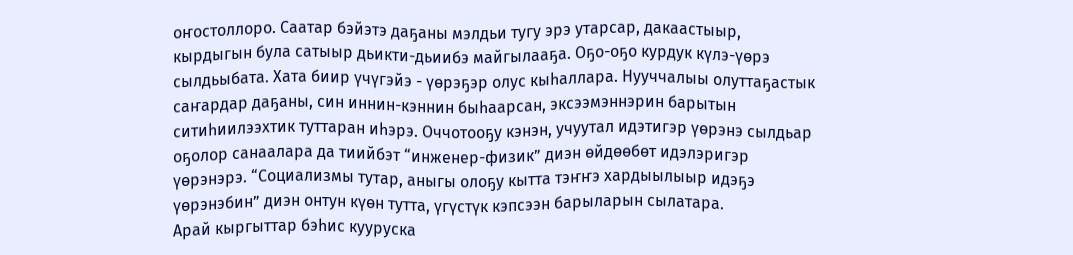оҥостоллоро. Саатар бэйэтэ даҕаны мэлдьи тугу эрэ утарсар, дакаастыыр, кырдыгын була сатыыр дьикти-дьиибэ майгылааҕа. Оҕо-оҕо курдук күлэ-үөрэ сылдьыбата. Хата биир үчүгэйэ - үөрэҕэр олус кыһаллара. Нууччалыы олуттаҕастык саҥардар даҕаны, син иннин-кэннин быһаарсан, эксээмэннэрин барытын ситиһиилээхтик туттаран иһэрэ. Оччотооҕу кэнэн, учуутал идэтигэр үөрэнэ сылдьар оҕолор санаалара да тиийбэт “инженер-физик” диэн өйдөөбөт идэлэригэр үөрэнэрэ. “Социализмы тутар, аныгы олоҕу кытта тэҥҥэ хардыылыыр идэҕэ үөрэнэбин” диэн онтун күөн тутта, үгүстүк кэпсээн барыларын сылатара.
Арай кыргыттар бэһис кууруска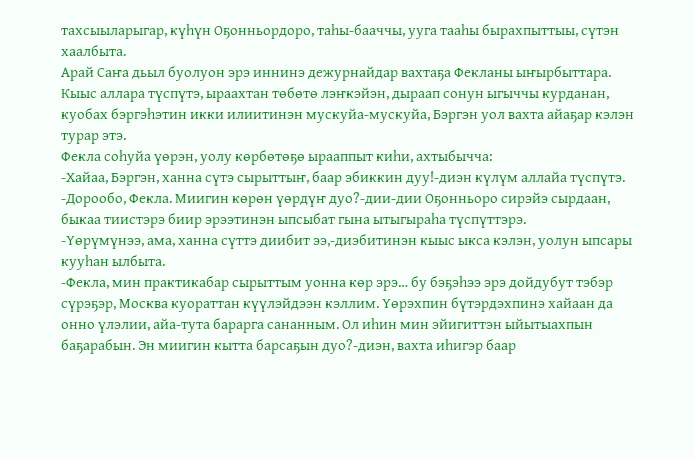тахсыыларыгар, күһүн Оҕонньордоро, таһы-бааччы, ууга тааһы бырахпыттыы, сүтэн хаалбыта.
Арай Саҥа дьыл буолуон эрэ иннинэ дежурнайдар вахтаҕа Фекланы ыҥырбыттара. Кыыс аллара түспүтэ, ыраахтан төбөтө лэҥкэйэн, дыраап сонун ыгыччы курданан, куобах бэргэһэтин икки илиитинэн мускуйа-мускуйа, Бэргэн уол вахта айаҕар кэлэн турар этэ.
Фекла соһуйа үөрэн, уолу көрбөтөҕө ырааппыт киһи, ахтыбычча:
-Хайаа, Бэргэн, ханна сүтэ сырыттыҥ, баар эбиккин дуу!-диэн күлүм аллайа түспүтэ.
-Дорообо, Фекла. Миигин көрөн үөрдүҥ дуо?-дии-дии Оҕонньоро сирэйэ сырдаан, быкаа тиистэрэ биир эрээтинэн ыпсыбат гына ытыгыраһа түспүттэрэ.
-Үөрүмүнээ, ама, ханна сүттэ диибит ээ,-диэбитинэн кыыс ыкса кэлэн, уолун ыпсары кууһан ылбыта.
-Фекла, мин практикабар сырыттым уонна көр эрэ… бу бэҕэһээ эрэ дойдубут тэбэр сүрэҕэр, Москва куораттан күүлэйдээн кэллим. Үөрэхпин бүтэрдэхпинэ хайаан да онно үлэлии, айа-тута барарга сананным. Ол иһин мин эйигиттэн ыйытыахпын баҕарабын. Эн миигин кытта барсаҕын дуо?-диэн, вахта иһигэр баар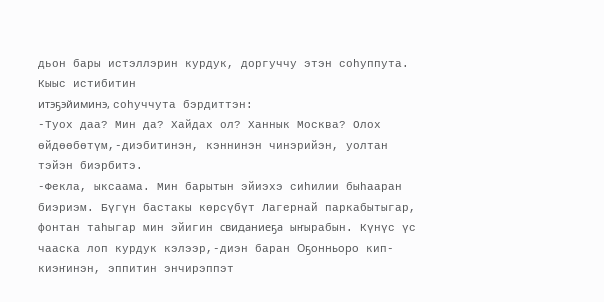дьон бары истэллэрин курдук, доргуччу этэн соһуппута.
Кыыс истибитин
итэҕэйиминэ, соһуччута бэрдиттэн:
-Туох даа? Мин да? Хайдах ол? Ханнык Москва? Олох өйдөөбөтүм,-диэбитинэн, кэннинэн чинэрийэн, уолтан тэйэн биэрбитэ.
-Фекла, ыксаама. Мин барытын эйиэхэ сиһилии быһааран биэриэм. Бүгүн бастакы көрсүбүт Лагернай паркабытыгар, фонтан таһыгар мин эйигин свиданиеҕа ыҥырабын. Күнүс үс чааска лоп курдук кэлээр,-диэн баран Оҕонньоро кип-киэҥинэн, эппитин энчирэппэт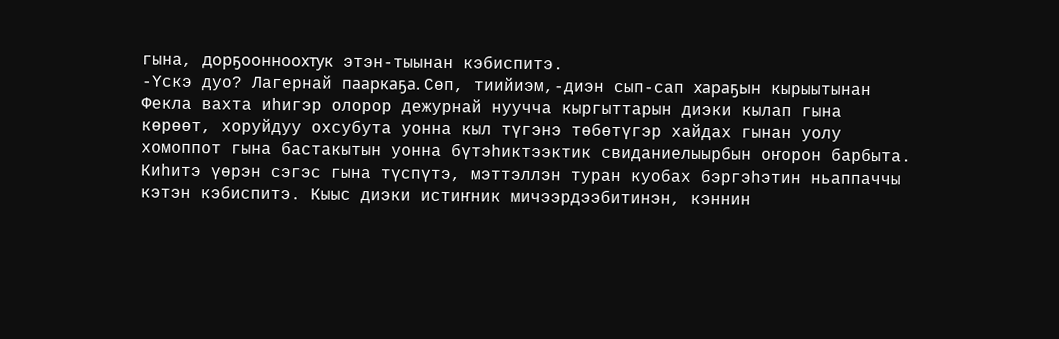гына, дорҕоонноохтук этэн-тыынан кэбиспитэ.
-Үскэ дуо? Лагернай пааркаҕа. Сөп, тиийиэм,-диэн сып-сап хараҕын кырыытынан Фекла вахта иһигэр олорор дежурнай нуучча кыргыттарын диэки кылап гына көрөөт, хоруйдуу охсубута уонна кыл түгэнэ төбөтүгэр хайдах гынан уолу хомоппот гына бастакытын уонна бүтэһиктээктик свиданиелыырбын оҥорон барбыта.
Киһитэ үөрэн сэгэс гына түспүтэ, мэттэллэн туран куобах бэргэһэтин ньаппаччы кэтэн кэбиспитэ. Кыыс диэки истиҥник мичээрдээбитинэн, кэннин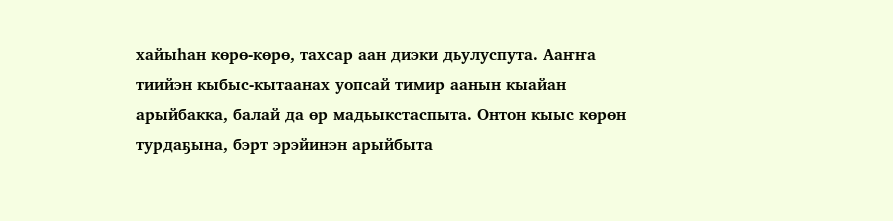хайыһан көрө-көрө, тахсар аан диэки дьулуспута. Ааҥҥа тиийэн кыбыс-кытаанах уопсай тимир аанын кыайан арыйбакка, балай да өр мадьыкстаспыта. Онтон кыыс көрөн турдаҕына, бэрт эрэйинэн арыйбыта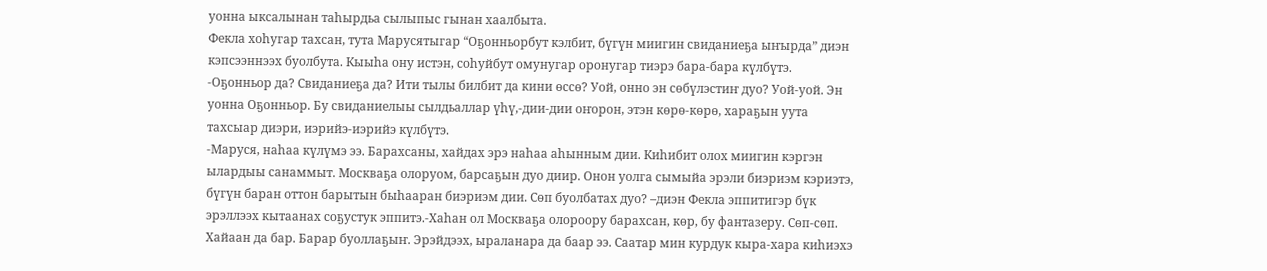уонна ыксалынан таһырдьа сылыпыс гынан хаалбыта.
Фекла хоһугар тахсан, тута Марусятыгар “Оҕонньорбут кэлбит, бүгүн миигин свиданиеҕа ыҥырда” диэн кэпсээннээх буолбута. Кыыһа ону истэн, соһуйбут омунугар оронугар тиэрэ бара-бара күлбүтэ.
-Оҕонньор да? Свиданиеҕа да? Ити тылы билбит да кини өссө? Уой, онно эн сөбүлэстиҥ дуо? Уой-уой. Эн уонна Оҕонньор. Бу свиданиелыы сылдьаллар үһү,-дии-дии оҥорон, этэн көрө-көрө, хараҕын уута тахсыар диэри, иэрийэ-иэрийэ күлбүтэ.
-Маруся, наһаа күлүмэ ээ. Барахсаны, хайдах эрэ наһаа аһынным дии. Киһибит олох миигин кэргэн ылардыы санаммыт. Москваҕа олоруом, барсаҕын дуо диир. Онон уолга сымыйа эрэли биэриэм кэриэтэ, бүгүн баран оттон барытын быһааран биэриэм дии. Сөп буолбатах дуо? –диэн Фекла эппитигэр бүк эрэллээх кытаанах соҕустук эппитэ.-Хаһан ол Москваҕа олороору барахсан, көр, бу фантазеру. Сөп-сөп. Хайаан да бар. Барар буоллаҕыҥ. Эрэйдээх, ыраланара да баар ээ. Саатар мин курдук кыра-хара киһиэхэ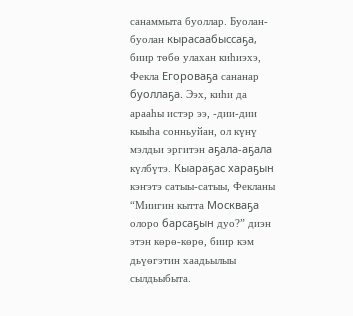санаммыта буоллар. Буолан-буолан кырасаабыссаҕа, биир төбө улахан киһиэхэ, Фекла Егороваҕа сананар буоллаҕа. Ээх, киһи да арааһы истэр ээ, -дии-дии кыыһа сонньуйан, ол күнү мэлдьи эргитэн аҕала-аҕала күлбүтэ. Кыараҕас хараҕын кэҥэтэ сатыы-сатыы, Фекланы “Миигин кытта Москваҕа олоро барсаҕын дуо?” диэн этэн көрө-көрө, биир кэм дьүөгэтин хаадьылыы сылдьыбыта.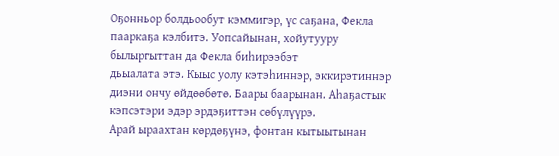Оҕонньор болдьообут кэммигэр, үс саҕана, Фекла пааркаҕа кэлбитэ. Уопсайынан, хойутууру былыргыттан да Фекла биһирээбэт
дьыалата этэ. Кыыс уолу кэтэһиннэр, эккирэтиннэр диэни ончу өйдөөбөтө. Баары баарынан. Аһаҕастык кэпсэтэри эдэр эрдэҕиттэн сөбүлүүрэ.
Арай ыраахтан көрдөҕүнэ, фонтан кытыытынан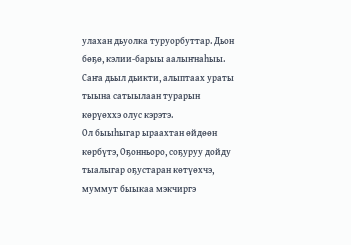улахан дьуолка туруорбуттар. Дьон бөҕө, кэлии-барыы аалыҥнаһыы. Саҥа дьыл дьикти, алыптаах ураты тыына сатыылаан турарын көрүөххэ олус кэрэтэ.
Ол быыһыгар ыраахтан өйдөөн көрбүтэ, Оҕонньоро, соҕуруу дойду тыалыгар оҕустаран көтүөхчэ, муммут быыкаа мэкчиргэ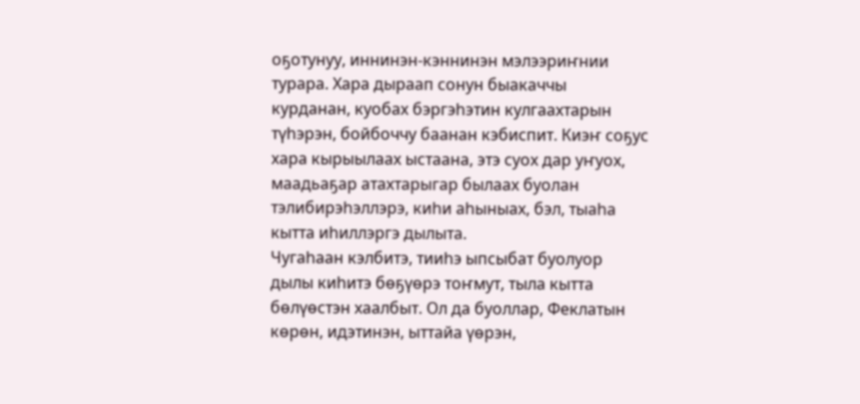оҕотунуу, иннинэн-кэннинэн мэлээриҥнии турара. Хара дыраап сонун быакаччы курданан, куобах бэргэһэтин кулгаахтарын түһэрэн, бойбоччу баанан кэбиспит. Киэҥ соҕус хара кырыылаах ыстаана, этэ суох дар уҥуох, маадьаҕар атахтарыгар былаах буолан тэлибирэһэллэрэ, киһи аһыныах, бэл, тыаһа кытта иһиллэргэ дылыта.
Чугаһаан кэлбитэ, тииһэ ыпсыбат буолуор дылы киһитэ бөҕүөрэ тоҥмут, тыла кытта бөлүөстэн хаалбыт. Ол да буоллар, Феклатын көрөн, идэтинэн, ыттайа үөрэн,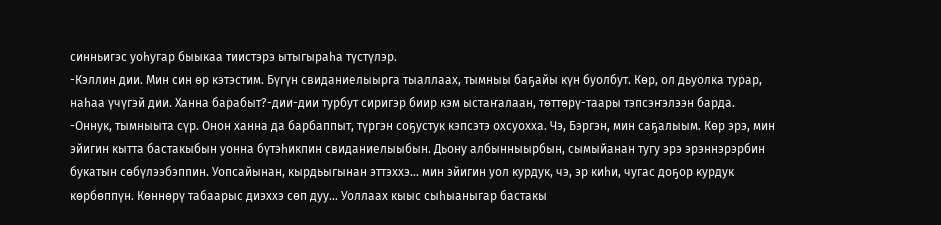синньигэс уоһугар быыкаа тиистэрэ ытыгыраһа түстүлэр.
-Кэллин дии. Мин син өр кэтэстим. Бүгүн свиданиелыырга тыаллаах, тымныы баҕайы күн буолбут. Көр, ол дьуолка турар, наһаа үчүгэй дии. Ханна барабыт?-дии-дии турбут сиригэр биир кэм ыстаҥалаан, төттөрү-таары тэпсэҥэлээн барда.
-Оннук, тымныыта сүр. Онон ханна да барбаппыт, түргэн соҕустук кэпсэтэ охсуохха. Чэ, Бэргэн, мин саҕалыым. Көр эрэ, мин эйигин кытта бастакыбын уонна бүтэһикпин свиданиелыыбын. Дьону албынныырбын, сымыйанан тугу эрэ эрэннэрэрбин букатын сөбүлээбэппин. Уопсайынан, кырдьыгынан эттэххэ… мин эйигин уол курдук, чэ, эр киһи, чугас доҕор курдук көрбөппүн. Көннөрү табаарыс диэххэ сөп дуу… Уоллаах кыыс сыһыаныгар бастакы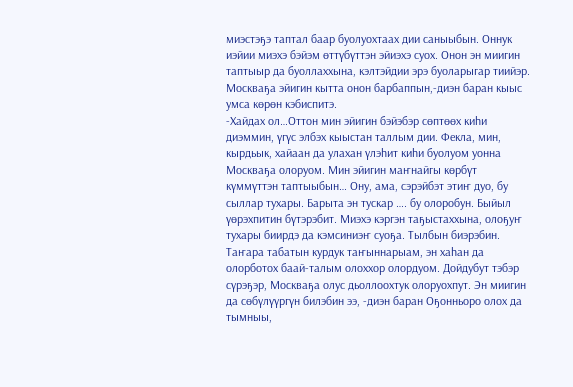миэстэҕэ таптал баар буолуохтаах дии саныыбын. Оннук иэйии миэхэ бэйэм өттүбүттэн эйиэхэ суох. Онон эн миигин таптыыр да буоллаххына, кэлтэйдии эрэ буоларыгар тиийэр. Москваҕа эйигин кытта онон барбаппын,-диэн баран кыыс умса көрөн кэбиспитэ.
-Хайдах ол…Оттон мин эйигин бэйэбэр сөптөөх киһи диэммин, үгүс элбэх кыыстан таллым дии. Фекла, мин, кырдьык, хайаан да улахан үлэһит киһи буолуом уонна Москваҕа олоруом. Мин эйигин маҥнайгы көрбүт күммүттэн таптыыбын… Ону, ама, сэрэйбэт этиҥ дуо, бу сыллар тухары. Барыта эн тускар …. бу олоробун. Быйыл үөрэхпитин бүтэрэбит. Миэхэ кэргэн таҕыстаххына, олоҕуҥ тухары биирдэ да кэмсиниэҥ суоҕа. Тылбын биэрэбин. Таҥара табатын курдук таҥыннарыам, эн хаһан да олорботох баай-талым олоххор олордуом. Дойдубут тэбэр сүрэҕэр, Москваҕа олус дьоллоохтук олоруохпут. Эн миигин да сөбүлүүргүн билэбин ээ, -диэн баран Оҕонньоро олох да тымныы,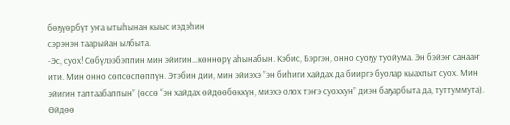бөҕүөрбүт уҥа ытыһынан кыыс иэдэһин
сэрэнэн таарыйан ылбыта.
-Эс, суох! Сөбүлээбэппин мин эйигин…көннөрү аһынабын. Кэбис, Бэргэн, онно суоҕу туойума. Эн бэйэҥ санааҥ ити. Мин онно сөпсөспөппүн. Этэбин дии, мин эйиэхэ ”эн биһиги хайдах да бииргэ буолар кыахпыт суох. Мин эйигин таптаабаппын” (өссө “эн хайдах өйдөөбөккүн, миэхэ олох тэҥэ суоххун” диэн баҕарбыта да, туттуммута). Өйдөө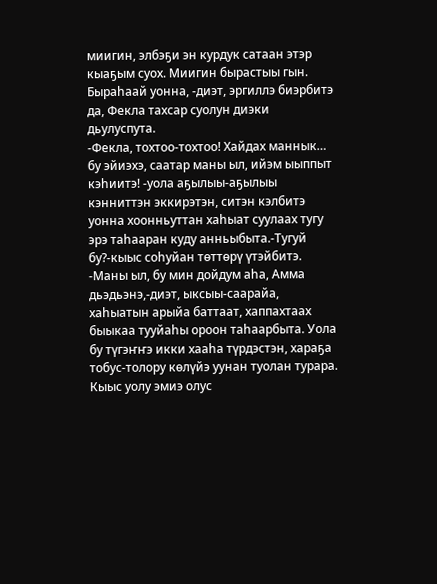миигин, элбэҕи эн курдук сатаан этэр кыаҕым суох. Миигин бырастыы гын. Быраһаай уонна, -диэт, эргиллэ биэрбитэ да, Фекла тахсар суолун диэки дьулуспута.
-Фекла, тохтоо-тохтоо! Хайдах маннык… бу эйиэхэ, саатар маны ыл, ийэм ыыппыт кэһиитэ! -уола аҕылыы-аҕылыы кэнниттэн эккирэтэн, ситэн кэлбитэ уонна хоонньуттан хаһыат суулаах тугу эрэ таһааран куду анньыбыта.-Тугуй бу?-кыыс соһуйан төттөрү үтэйбитэ.
-Маны ыл, бу мин дойдум аһа, Амма дьэдьэнэ,-диэт, ыксыы-саарайа, хаһыатын арыйа баттаат, хаппахтаах быыкаа тууйаһы ороон таһаарбыта. Уола бу түгэҥҥэ икки хааһа түрдэстэн, хараҕа тобус-толору көлүйэ уунан туолан турара.
Кыыс уолу эмиэ олус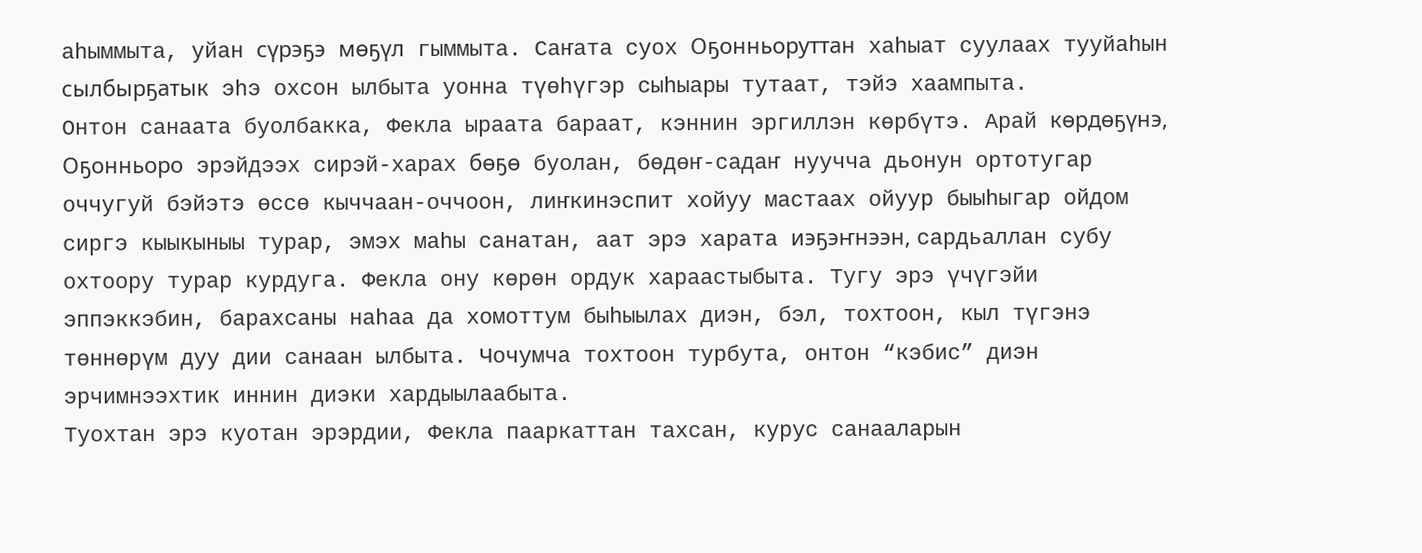аһыммыта, уйан сүрэҕэ мөҕүл гыммыта. Саҥата суох Оҕонньоруттан хаһыат суулаах тууйаһын сылбырҕатык эһэ охсон ылбыта уонна түөһүгэр сыһыары тутаат, тэйэ хаампыта.
Онтон санаата буолбакка, Фекла ыраата бараат, кэннин эргиллэн көрбүтэ. Арай көрдөҕүнэ, Оҕонньоро эрэйдээх сирэй-харах бөҕө буолан, бөдөҥ-садаҥ нуучча дьонун ортотугар оччугуй бэйэтэ өссө кыччаан-оччоон, лиҥкинэспит хойуу мастаах ойуур быыһыгар ойдом сиргэ кыыкыныы турар, эмэх маһы санатан, аат эрэ харата иэҕэҥнээн, сардьаллан субу охтоору турар курдуга. Фекла ону көрөн ордук хараастыбыта. Тугу эрэ үчүгэйи эппэккэбин, барахсаны наһаа да хомоттум быһыылах диэн, бэл, тохтоон, кыл түгэнэ төннөрүм дуу дии санаан ылбыта. Чочумча тохтоон турбута, онтон “кэбис” диэн эрчимнээхтик иннин диэки хардыылаабыта.
Туохтан эрэ куотан эрэрдии, Фекла пааркаттан тахсан, курус санааларын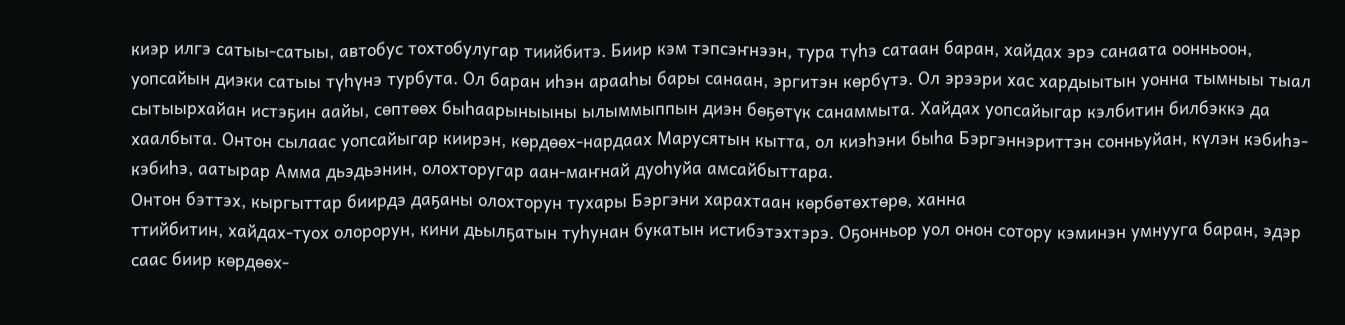киэр илгэ сатыы-сатыы, автобус тохтобулугар тиийбитэ. Биир кэм тэпсэҥнээн, тура түһэ сатаан баран, хайдах эрэ санаата оонньоон, уопсайын диэки сатыы түһүнэ турбута. Ол баран иһэн арааһы бары санаан, эргитэн көрбүтэ. Ол эрээри хас хардыытын уонна тымныы тыал сытыырхайан истэҕин аайы, сөптөөх быһаарыныыны ылыммыппын диэн бөҕөтүк санаммыта. Хайдах уопсайыгар кэлбитин билбэккэ да хаалбыта. Онтон сылаас уопсайыгар киирэн, көрдөөх-нардаах Марусятын кытта, ол киэһэни быһа Бэргэннэриттэн сонньуйан, күлэн кэбиһэ-кэбиһэ, аатырар Амма дьэдьэнин, олохторугар аан-маҥнай дуоһуйа амсайбыттара.
Онтон бэттэх, кыргыттар биирдэ даҕаны олохторун тухары Бэргэни харахтаан көрбөтөхтөрө, ханна
ттийбитин, хайдах-туох олорорун, кини дьылҕатын туһунан букатын истибэтэхтэрэ. Оҕонньор уол онон сотору кэминэн умнууга баран, эдэр саас биир көрдөөх-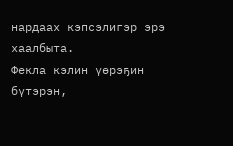нардаах кэпсэлигэр эрэ хаалбыта.
Фекла кэлин үөрэҕин бүтэрэн,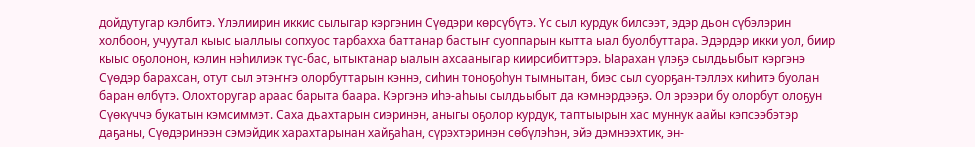дойдутугар кэлбитэ. Үлэлиирин иккис сылыгар кэргэнин Сүөдэри көрсүбүтэ. Үс сыл курдук билсээт, эдэр дьон сүбэлэрин холбоон, учуутал кыыс ыаллыы сопхуос тарбахха баттанар бастыҥ суоппарын кытта ыал буолбуттара. Эдэрдэр икки уол, биир кыыс оҕолонон, кэлин нэһилиэк түс-бас, ытыктанар ыалын ахсааныгар киирсибиттэрэ. Ыарахан үлэҕэ сылдьыбыт кэргэнэ Сүөдэр барахсан, отут сыл этэҥҥэ олорбуттарын кэннэ, сиһин тоноҕоһун тымнытан, биэс сыл суорҕан-тэллэх киһитэ буолан баран өлбүтэ. Олохторугар араас барыта баара. Кэргэнэ иһэ-аһыы сылдьыбыт да кэмнэрдээҕэ. Ол эрээри бу олорбут олоҕун Сүөкүччэ букатын кэмсиммэт. Саха дьахтарын сиэринэн, аныгы оҕолор курдук, таптыырын хас муннук аайы кэпсээбэтэр даҕаны, Сүөдэринээн сэмэйдик харахтарынан хайҕаһан, сүрэхтэринэн сөбүлэһэн, эйэ дэмнээхтик, эн-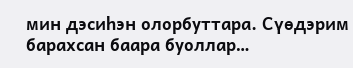мин дэсиһэн олорбуттара. Сүөдэрим барахсан баара буоллар…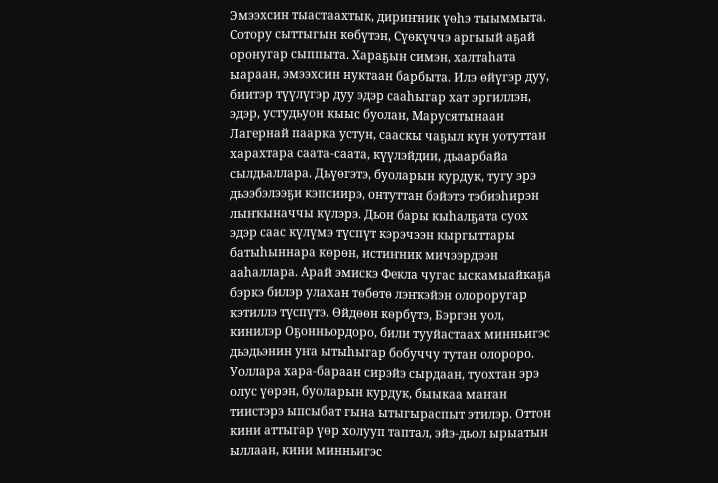Эмээхсин тыастаахтык, дириҥник үөһэ тыыммыта.
Сотору сыттыгын көбүтэн, Сүөкүччэ аргыый аҕай оронугар сыппыта. Хараҕын симэн, халтаһата ыараан, эмээхсин нуктаан барбыта. Илэ өйүгэр дуу, биитэр түүлүгэр дуу эдэр сааһыгар хат эргиллэн, эдэр, устудьуон кыыс буолан, Марусятынаан Лагернай паарка устун, сааскы чаҕыл күн уотуттан харахтара саата-саата, күүлэйдии, дьаарбайа сылдьаллара. Дьүөгэтэ, буоларын курдук, тугу эрэ дьээбэлээҕи кэпсиирэ, онтуттан бэйэтэ тэбиэһирэн лыҥкыначчы күлэрэ. Дьон бары кыһалҕата суох эдэр саас күлүмэ түспүт кэрэчээн кыргыттары батыһыннара көрөн, истиҥник мичээрдээн ааһаллара. Арай эмискэ Фекла чугас ыскамыайкаҕа бэркэ билэр улахан төбөтө лэҥкэйэн олороругар кэтиллэ түспүтэ. Өйдөөн көрбүтэ, Бэргэн уол, кинилэр Оҕонньордоро, били тууйастаах минньигэс дьэдьэнин уҥа ытыһыгар бобуччу тутан олороро. Уоллара хара-бараан сирэйэ сырдаан, туохтан эрэ олус үөрэн, буоларын курдук, быыкаа маҥан тиистэрэ ыпсыбат гына ытыгыраспыт этилэр. Оттон кини аттыгар үөр холууп таптал, эйэ-дьол ырыатын ыллаан, кини минньигэс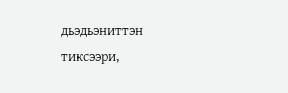дьэдьэниттэн тиксээри,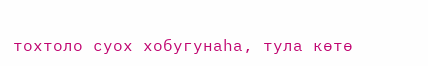тохтоло суох хобугунаһа, тула көтө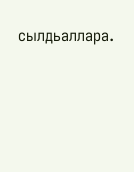сылдьаллара.